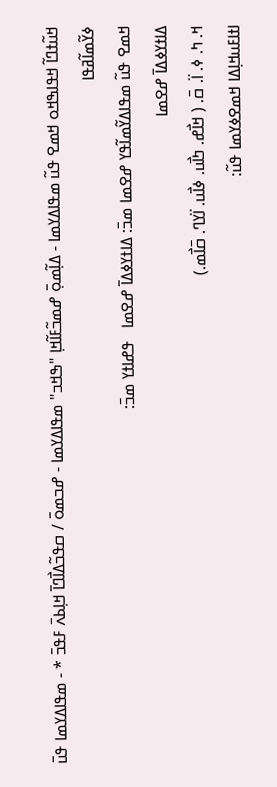ߞߎ߬ߙߣߊ߬ ߞߟߊߒߞߋ ߞߘߐ ߟߎ߬ ߘߟߊߡߌߘߊ - ߡߊ߲߬ߘߋ߲߫ ߝߘߏ߬ߓߊ߬ߞߊ߲ "ߒߞߏ" ߘߟߊߡߌߘߊ - ߝߏߘߋ߫ / ߛߟߏ߬ߡߊ߯ߣߊ߫ ߞߊ߲ߕߍ߫ ߓߟߏ߫ * - ߘߟߊߡߌߘߊ ߟߎ߫ ߦߌ߬ߘߊ߬ߥߟߊ
ߞߘߐ ߟߎ߬ ߘߟߊߡߌ߬ߘߊ߬ߟߌ ߝߐߘߊ ߘߏ߫: ߡߊߙߌߦߡߊ߫ ߝߐߘߊ   ߟߝߊߙߌ ߘߏ߫:
ߡߊߙߌߦߡߊ߫ ߝߐߘߊ
ߞ. ߤ. ߦ. ߊ߳. ߛ߫. ( ߞߊ߯ߝ. ߤߊ߯ߎ. ߦߊ߯ߎ. ߊ߳ߌߣ. ߛ߫ߊ߯ߘ.)
ߊߙߊߓߎߞߊ߲ߡߊ ߞߘߐߦߌߘߊ ߟߎ߬: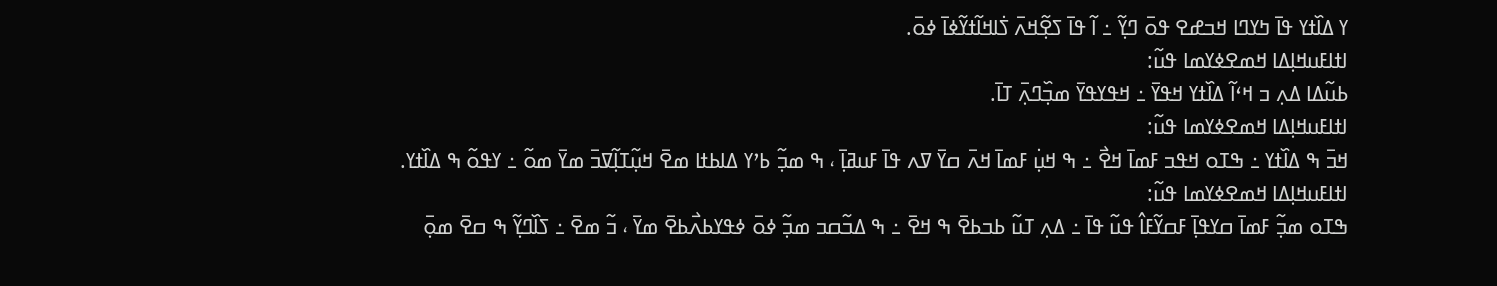ߌ ߡߊ߰ߙߌ ߟߊ߫ ߤߌߣߊ ߞߏߝߐ ߟߋ߫ ߣߌ߲߬ ߸ ߊ߬ ߟߊ߫ ߖߐ߲߬ߞߍ߫ ߖ߭ߊߞߊ߬ߙߌ߬ߦߊ߫ ߦߋ߫.
ߊߙߊߓߎߞߊ߲ߡߊ ߞߘߐߦߌߘߊ ߟߎ߬:
ߕߎ߬ߡߊ ߡߍ߲ ߏ ߞߵߊ߬ ߡߊ߰ߙߌ ߞߟߌ߫ ߸ ߞߟߌߟߌ߫ ߘߏ߲߰ߣߍ߲߫ ߠߊ߫.
ߊߙߊߓߎߞߊ߲ߡߊ ߞߘߐߦߌߘߊ ߟߎ߬:
ߞߏ߫ ߒ ߡߊ߰ߙߌ ߸ ߒߠߋ ߞߟߏ ߓߘߊ߫ ߞߐ߯ ߸ ߒ ߞߎ߲߭ ߓߘߊ߫ ߞߍ߫ ߛߌ߫ ߜߍ ߟߊ߫ ߓߎߥߊ߲߫ ، ߒ ߘߏ߲߬ ߕߴߌ ߡߊߕߙߊ ߘߐ߫ ߞߎ߲߬ߠߊ߲߬ߜߏ߫ ߘߌ߫ ߘߋ߬ ߸ ߌߟߋ߬ ߒ ߡߊ߰ߙߌ.
ߊߙߊߓߎߞߊ߲ߡߊ ߞߘߐߦߌߘߊ ߟߎ߬:
ߒߠߋ ߘߏ߲߬ ߓߘߊ߫ ߛߌߟߊ߲߫ ߓߛߌ߬ߓߊ߮ ߟߎ߬ ߟߊ߫ ߸ ߡߍ߲ ߠߎ߬ ߕߏߕߐ߫ ߒ ߞߐ߫ ߸ ߒ ߡߏ߬ߛߏ ߘߏ߲߬ ߦߋ߫ ߦߟߌߕߍ߯ߕߐ߫ ߘߌ߫ ، ߏ߬ ߘߐ߫ ߸ ߖߊ߰ߣߌ߲߬ ߒ ߛߐ߫ ߘߋ߲߫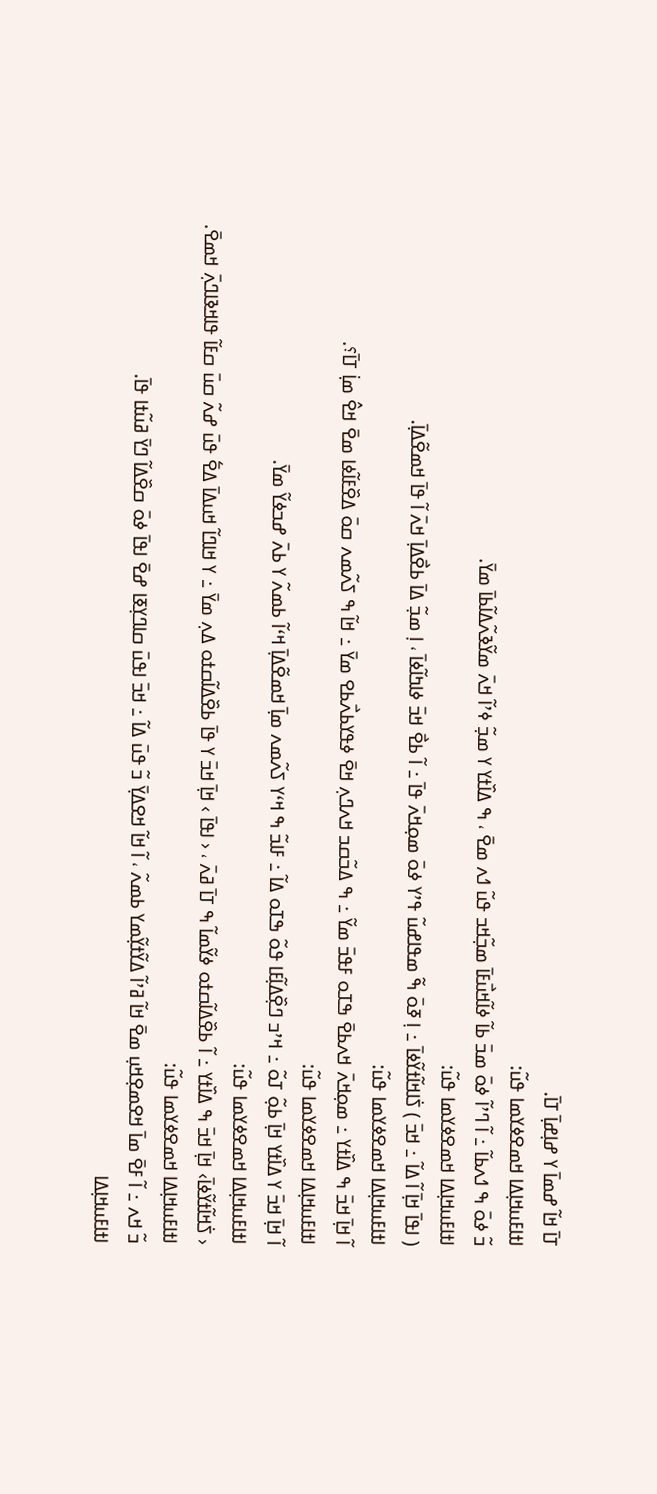ߠߊ߫ ߞߊ߬ ߝߘߊ߫ ߌ ߝߊ߲ߝߊ߲߫ ߠߊ߫.
ߊߙߊߓߎߞߊ߲ߡߊ ߞߘߐߦߌߘߊ ߟߎ߬:
ߏ߬ ߦߋ߫ ߒ ߗߍߕߊ߬ ߸ ߊ߬ ߣߴߊ߬ ߦߋ߫ ߘߏ߫ ߕߊ߬ ߦߊ߬ߞߎ߯ߓߊ߫ ߘߏ߲߬ߞߏ ߟߎ߬ ߗߍ ߘߐ߫ ، ߒ ߡߊ߰ߙߌ ߌ ߘߏ߲߬ ߦߴߊ߬ ߞߍ߫ ߘߌ߬ߢߍ߬ߡߊ߬ߕߊ߫ ߘߌ߫.
ߊߙߊߓߎߞߊ߲ߡߊ ߞߘߐߦߌߘߊ ߟߎ߬:
( ߊߟߊ߫ ߞߊ߲߫ ߊ߬ ߡߊ߬ ߸ ߞߏ߫ ) ߖ߭ߊߞߊ߬ߙߌ߬ߦߊ߫ ߸ ߊ߲ ߧߋ߫ ߒ߬ ߘߟߊߝߎ߬ ߟߴߌ ߦߋ߫ ߘߋ߲ߞߍ߫ ߟߊ߫ ߸ ߊ߬ ߕߐ߯ ߞߏ߫ ߦߊߤߊ߬ߦߊ߫ ، ߊ߲ ߘߏ߲߬ ߡߊ߫ ߕߐ߯ߡߊ߲߫ ߞߍ߫ ߊ߬ ߟߊ߫ ߞߘߐ߬ߡߊ߲߫.
ߊߙߊߓߎߞߊ߲ߡߊ ߞߘߐߦߌߘߊ ߟߎ߬:
ߊ߬ ߞߊ߲߫ ߞߏ߫ ߒ ߡߊ߰ߙߌ ߸ ߘߋ߲ߞߍ߫ ߞߍߕߐ߫ ߒߠߋ ߓߟߏ߫ ߘߌ߬ ߸ ߒ ߡߏ߬ߛߏ ߞߍߣߍ߲ ߞߐ߫ ߦߟߌߕߍ߯ߕߐ ߘߌ߫ ߸ ߞߊ߬ ߒ ߖߍ߬ߘߍ ߛߋ߫ ߡߐ߰ߓߊ߬ߦߊ ߘߐ߫ ߞߐ߮ ߘߊ߲߭ ߠߊ߫؟.
ߊߙߊߓߎߞߊ߲ߡߊ ߞߘߐߦߌߘߊ ߟߎ߬:
ߊ߬ ߞߊ߲߫ ߞߏ߫ ߌ ߡߊ߰ߙߌ ߞߊ߲߫ ߕߋ߲߬ ߠߋ߬ ߸ ߞߴߏ ߣߐ߲߰ߡߊ߲߬ߓߊ ߟߋ߬ ߒߠߋ ߡߊ߬ ߸ ߓߊߏ߬ ߒ ߞߵߌ ߖߍ߬ߘߍ ߘߊ߲߫ ߞߘߐ߬ߡߊ߲߫ ߞߵߊ߬ ߕߘߍ߬ ߌ ߕߍ߫ ߝߏߦߌ߬ ߘߌ߫.
ߊߙߊߓߎߞߊ߲ߡߊ ߞߘߐߦߌߘߊ ߟߎ߬:
‹ ߖ߭ߞߊ߬ߙߌ߬ߦߊ߫› ߞߊ߲߫ ߞߏ߫ ߒ ߡߊ߰ߙߌ ߸ ߊ߬ ߕߐ߰ߡߊ߬ߛߙߋ ߦߌ߬ߘߊ߬ ߒ ߠߊ߫ ߥߍ߫ ، ‹ ߊߟߊ߫ › ߞߊ߲߫ ߞߏ߫ ߌ ߟߊ߫ ߕߐ߰ߡߊ߬ߛߙߋ ߡߍ߲ ߘߌ߫ ߸ ߌ ߞߊߣߊ߬ ߞߎߡߊ߫ ߡߐ߱ ߟߎ߫ ߝߍ߬ ߛߎ߫ ߛߓߊ߬ ߟߊߞߢߊߣߍ߲߫ ߞߘߐ߫.
ߊߙߊߓߎߞߊ߲ߡߊ ߞߘߐߦߌߘߊ ߟߎ߬:
ߏ߬ ߞߍ ߸ ߊ߬ ߓߐ߫ ߘߊ߫ ߞߐߘߐ߲ߞߎ߲ ߘߐ߫ ߞߊ߬ ߥߴߊ߬ ߡߌ߬ߙߌ߲߬ߘߌ ߕߘߍ߬ ، ߊ߬ ߞߊ߬ ߞߐߡߌ߲߫ ߏ߬ ߟߎ߫ ߡߊ߬ ߸ ߞߏ߫ ߊߟߎ߫ ߛߊߣߌ߲ߧߊ ߝߐ߫ ߊߟߊ߫ ߦߋ߫ ߛߐ߰ߡߊ߬ ߣߌ߫ ߥߎ߬ߙߊ ߟߊ߫.
ߊߙߊߓߎߞߊ߲ߡߊ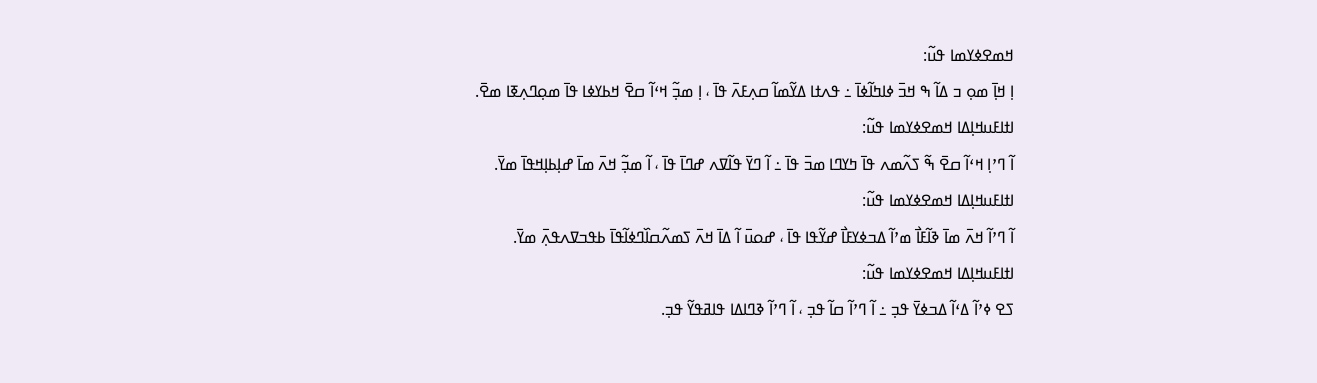ߞߘߐߦߌߘߊ ߟߎ߬:
ߊ߲ ߞߊ߲߫ ߘߋ߲ ߏ ߡߊ߬ ߒ ߞߏ߫ ߦߊߤߊ߬ߦߊ߫ ߸ ߟߍߙߊ ߡߌ߬ߘߊ߬ ߛߍ߲ߓߍ߫ ߟߊ߫ ، ߊ߲ ߘߏ߲߬ ߞߵߊ߬ ߛߐ߫ ߞߕߌߦߊ ߟߊ߫ ߘߋ߲ߣߍ߲ߧߊ ߘߐ߫.
ߊߙߊߓߎߞߊ߲ߡߊ ߞߘߐߦߌߘߊ ߟߎ߬:
ߊ߬ ߣߴߊ߲ ߞߵߊ߬ ߛߐ߫ ߒ߬ ߖߍ߬ߘߍ ߟߊ߫ ߤߌߣߊ ߘߏ߫ ߟߊ߫ ߸ ߊ߬ ߣߌ߫ ߟߊ߬ߜߍ ߝߣߊ߫ ߟߊ߫ ، ߊ߬ ߘߏ߲߬ ߞߍ߫ ߘߊ߫ ߝߊ߲ߕߊ߲ߞߟߊ߫ ߘߌ߫.
ߊߙߊߓߎߞߊ߲ߡߊ ߞߘߐߦߌߘߊ ߟߎ߬:
ߊ߬ ߣߴߊ߬ ߞߍ߫ ߘߊ߫ ߢߊ߬ߓߊ߯ ߘߴߊ߬ ߡߏߦߌߓߊ߯ ߝߌ߬ߟߊ ߟߊ߫ ، ߝߋߎ߫ ߊ߬ ߡߊ߫ ߞߍ߫ ߖߘߍ߬ߛߊ߰ߣߦߊ߬ߟߊ߫ ߕߟߏߜߍߟߍ߲߫ ߘߌ߫.
ߊߙߊߓߎߞߊ߲ߡߊ ߞߘߐߦߌߘߊ ߟߎ߬:
ߖߐ ߦߴߊ߬ ߡߵߊ߬ ߡߏߦߌ߫ ߟߏ߲ ߸ ߊ߬ ߣߴߊ߬ ߛߊ߬ ߟߏ߲ ، ߊ߬ ߣߴߊ߬ ߢߣߊߡߊ ߟߊߥߟߌ߬ ߟߏ߲.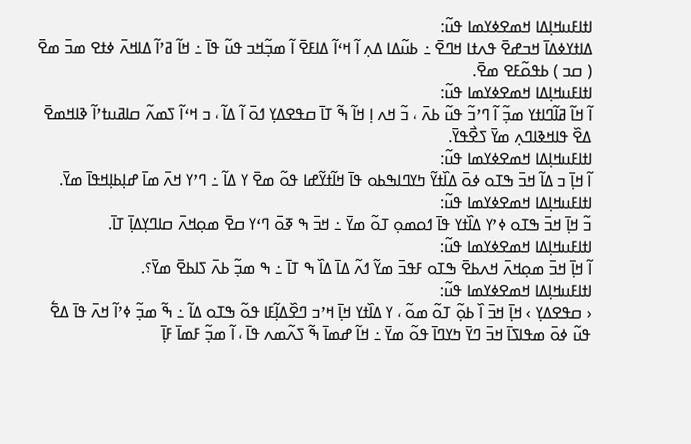ߊߙߊߓߎߞߊ߲ߡߊ ߞߘߐߦߌߘߊ ߟߎ߬:
ߡߊߙߌߦߡߊ߫ ߞߏߝߐ߫ ߟߍߙߊ ߞߣߐ߫ ߸ ߕߎ߬ߡߊ ߡߍ߲ ߊ߬ ߞߵߊ߬ ߡߊߓߐ߫ ߊ߬ ߘߏ߲߬ߞߏ ߟߎ߬ ߟߊ߫ ߸ ߞߊ߬ ߥߴߊ߬ ߡߊߞߍ߫ ߦߙߐ ߘߏ߫ ߘߐ߫ ( ߛߏ ) ߕߟߋ߬ߓߐ ߘߐ߫.
ߊߙߊߓߎߞߊ߲ߡߊ ߞߘߐߦߌߘߊ ߟߎ߬:
ߊ߬ ߞߊ߬ ߥߊ߬ߣߊߙߌ ߘߏ߲߬ ߊ߬ ߣߴߏ߬ ߟߎ߬ ߕߍ߫ ، ߏ߬ ߞߍ ߊ߲ ߞߊ߬ ߒ߬ ߠߊ߫ ߛߟߐߡߌ߲ ߗߋ߫ ߊ߬ ߡߊ߬ ، ߏ ߞߵߊ߬ ߖߘߍ߬ ߛߊߥߎߙߴߊ߬ ߢߊߞߘߐ߫ ߡߐ߰ ߟߊߞߢߊߣߍ߲ ߘߌ߫ ߖߐ߯ߟߌ߫.
ߊߙߊߓߎߞߊ߲ߡߊ ߞߘߐߦߌߘߊ ߟߎ߬:
ߊ߬ ߞߊ߲߫ ߏ ߡߊ߬ ߞߏ߫ ߒߠߋ ߦߋ߫ ߡߊ߰ߙߌ߬ ߤߌߣߊߒߕߋ ߟߊ߫ ߞߊ߬ߙߌ߬ߝߊ ߟߋ߬ ߘߐ߫ ߌ ߡߊ߬ ߸ ߣߴߌ ߞߍ߫ ߘߊ߫ ߝߊ߲ߕߊ߲ߞߟߊ߫ ߘߌ߫.
ߊߙߊߓߎߞߊ߲ߡߊ ߞߘߐߦߌߘߊ ߟߎ߬:
ߏ߬ ߞߊ߲߫ ߞߏ߫ ߒߠߋ ߦߴߌ ߡߊ߰ߙߌ ߟߊ߫ ߗߋߘߋ߲ ߠߋ߬ ߘߌ߫ ߸ ߞߏ߫ ߒ ߧߋ߫ ߣߵߌ ߛߐ߫ ߘߋ߲ߞߍ߫ ߛߊߣߌ߲ߡߊ߲߫ ߠߊ߫.
ߊߙߊߓߎߞߊ߲ߡߊ ߞߘߐߦߌߘߊ ߟߎ߬:
ߊ߬ ߞߊ߲߫ ߞߏ߫ ߘߋ߲ߞߍ߫ ߞߍߕߐ߫ ߒߠߋ ߓߟߏ߫ ߘߌ߬ ߗߍ߬ ߡߊ߫ ߡߊ߰ ߒ ߠߊ߫ ߸ ߒ ߘߏ߲߬ ߕߍ߫ ߖߊߕߐ߫ ߘߌ߫؟.
ߊߙߊߓߎߞߊ߲ߡߊ ߞߘߐߦߌߘߊ ߟߎ߬:
‹ ߛߟߐߡߌ߲ › ߞߊ߲߫ ߞߏ߫ ߊ߰ ߕߋ߲߬ ߠߋ߬ ߘߋ߬ ، ߌ ߡߊ߰ߙߌ ߞߊ߲߫ ߞߴߏ ߣߐ߰ߡߊ߲߬ߓߊ ߟߋ߬ ߒߠߋ ߡߊ߬ ߸ ߒ߬ ߘߏ߲߬ ߦߴߊ߬ ߞߍ߫ ߟߊ߫ ߡߐ߱ ߟߎ߬ ߦߋ߫ ߘߟߊߖߊ߫ ߞߏ߫ ߣߌ߫ ߤߌߣߊ߫ ߟߋ߬ ߘߌ߫ ߸ ߞߊ߬ ߝߘߊ߫ ߒ߬ ߖߍ߬ߘߍ ߟߊ߫ ، ߊ߬ ߘߏ߲߬ ߓߘߊ߫ ߓߊ߲߫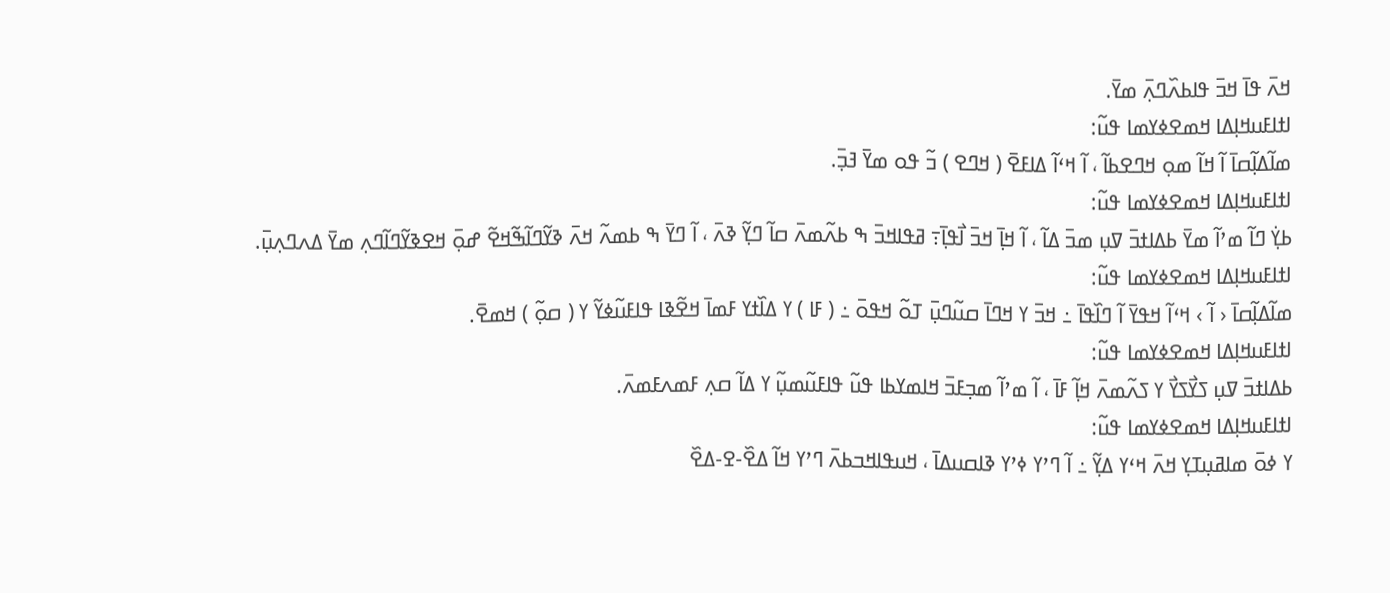ߞߍ߫ ߟߊ߫ ߞߏ߫ ߟߊߕߍ߰ߣߍ߲߫ ߘߌ߫.
ߊߙߊߓߎߞߊ߲ߡߊ ߞߘߐߦߌߘߊ ߟߎ߬:
ߘߊ߬ߡߊ߲߬ߛߊ߫ ߊ߬ ߞߊ߬ ߘߋ߲ ߞߣߐߕߊ߬ ، ߊ߬ ߞߵߊ߬ ߡߊߓߐ߫ ( ߞߣߐ ) ߏ߬ ߟߋ ߘߌ߫ ߔߏ߲߫.
ߊߙߊߓߎߞߊ߲ߡߊ ߞߘߐߦߌߘߊ ߟߎ߬:
ߕߌ߲߭ ߣߊ߬ ߘߴߊ߬ ߘߌ߫ ߕߡߊߙߏ߫ ߜߎ߲ ߘߏ߫ ߡߊ߬ ، ߊ߬ ߞߊ߲߫ ߞߏ߫ ߊ߯ߟߊ߲߫߹ ߥߟߊߞߏ߫ ߒ ߕߍ߬ߘߍ߫ ߛߊ߬ ߣߌ߲߬ ߢߍ߫ ، ߊ߬ ߣߌ߫ ߒ ߕߘߍ߬ ߞߍ߫ ߢߌ߬ߣߊ߬ߒ߬ߞߐ߬ ߝߋ߲߫ ߞߐߢߌ߬ߣߊ߬ߣߍ߲ ߘߌ߫ ߡߍߣߍ߲ߎ߲߫.
ߊߙߊߓߎߞߊ߲ߡߊ ߞߘߐߦߌߘߊ ߟߎ߬:
ߘߊ߬ߡߊ߲߬ߛߊ߫ ‹ ߊ߬ › ߞߵߊ߬ ߞߟߌ߫ ߊ߬ ߣߊ߰ߟߊ߫ ߸ ߞߏ߫ ߌ ߞߣߊ߫ ߛߎ߬ߣߎ߲߫ ߠߋ߬ ߞߟߋ߫ ߸ ( ߓߊ ) ߌ ߡߊ߰ߙߌ ߓߘߊ߫ ߞߐ߬ߢߊ ߟߊߓߎ߬ߦߌ߬ ߌ ( ߛߋ߲߬ ) ߞߘߐ߫.
ߊߙߊߓߎߞߊ߲ߡߊ ߞߘߐߦߌߘߊ ߟߎ߬:
ߕߡߊߙߏ߫ ߜߎ߲ ߖߌ߯ߖߌ߯ ߌ ߖߍ߬ߘߍ߫ ߞߊ߲߬ ߓߊ߫ ، ߊ߬ ߘߴߊ߬ ߘߏ߲ߓߏ߫ ߞߊߘߌߕߊ ߟߎ߬ ߟߊߓߎ߬ߘߎ߲߬ ߌ ߡߊ߬ ߛߍ߲ ߓߘߍߓߘߍ߫.
ߊߙߊߓߎߞߊ߲ߡߊ ߞߘߐߦߌߘߊ ߟߎ߬:
ߌ ߦߋ߫ ߘߊߥߎ߲ߠߌ߲ ߞߍ߫ ߞߵߌ ߡߌ߲߬ ߸ ߊ߬ ߣߴߌ ߦߴߌ ߢߊߛߎߡߊ߫ ، ߞߎߟߊߞߏߕߍ߫ ߣߴߌ ߞߊ߬ ߡߐ߰-ߐ-ߡߐ߰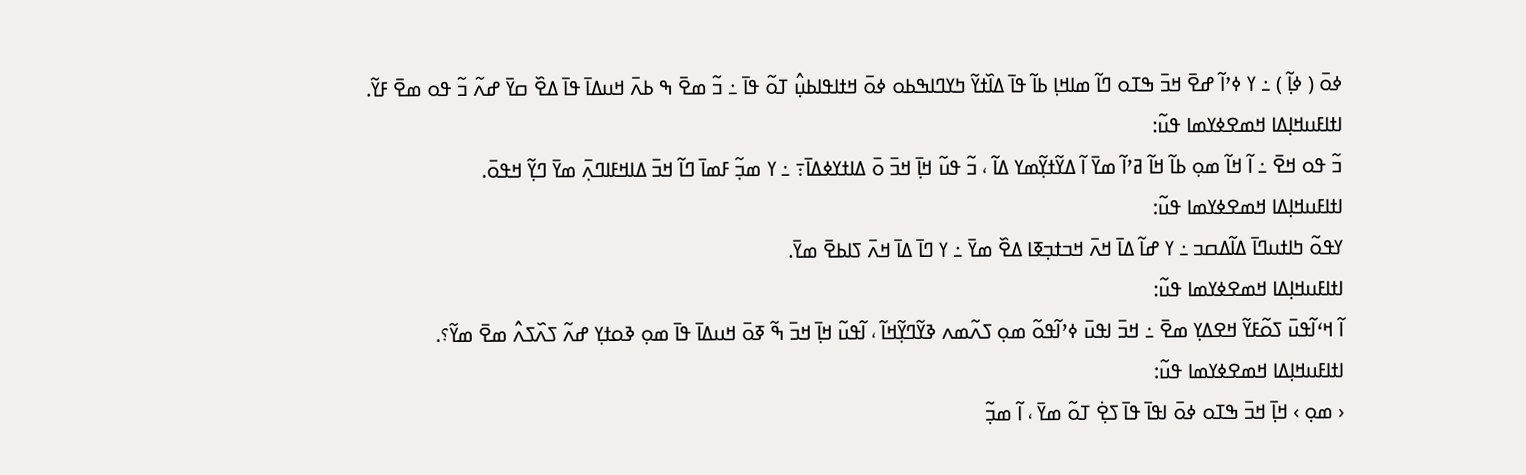ߦߋ߫ ( ߦߊ߲߬ ) ߸ ߌ ߦߴߊ߬ ߝߐ߫ ߞߏ߫ ߒߠߋ ߣߊ߬ ߘߊߞߊ߲ ߕߊ߬ ߟߊ߫ ߡߊ߰ߙߌ߬ ߤߌߣߊߒߕߋ ߦߋ߫ ߞߙߊߟߊߕߎ߲߮ ߠߋ߬ ߟߊ߫ ߸ ߏ߬ ߘߐ߫ ߒ ߕߍ߫ ߞߎߡߊ߫ ߟߊ߫ ߡߐ߰ ߛߌ߫ ߝߍ߬ ߏ߬ ߟߋ ߘߐ߫ ߓߌ߬.
ߊߙߊߓߎߞߊ߲ߡߊ ߞߘߐߦߌߘߊ ߟߎ߬:
ߏ߬ ߟߋ ߞߐ߫ ߸ ߊ߬ ߞߊ߬ ߘߋ߲ ߕߊ߬ ߞߊ߬ ߥߴߊ߬ ߘߌ߫ ߊ߬ ߡߌ߬ߙߌ߲߬ߘߌ ߡߊ߬ ، ߏ߬ ߟߎ߬ ߞߊ߲߫ ߞߏ߫ ߋ߫ ߡߊߙߌߦߡߊ߫߹ ߸ ߌ ߘߏ߲߬ ߓߘߊ߫ ߣߊ߬ ߞߏ߫ ߡߊߞߓߊߣߍ߲߫ ߘߌ߫ ߣߌ߲߬ ߞߟߋ߫.
ߊߙߊߓߎߞߊ߲ߡߊ ߞߘߐߦߌߘߊ ߟߎ߬:
ߌߟߋ߬ ߤߊߙߎߣߊ߫ ߡߊ߬ߡߛߏ ߸ ߌ ߝߊ߬ ߡߊ߫ ߞߍ߫ ߞߏߙߏ߲ߧߊ ߡߐ߰ ߘߌ߫ ߸ ߌ ߣߊ߫ ߡߊ߫ ߞߍ߫ ߖߊߕߐ߫ ߘߌ߫.
ߊߙߊߓߎߞߊ߲ߡߊ ߞߘߐߦߌߘߊ ߟߎ߬:
ߊ߬ ߞߵߊ߬ߟߎ߫ ߖߋ߬ߓߌ߬ ߞߐߡߌ߲ ߘߐ߫ ߸ ߞߏ߫ ߊߟߎ߫ ߦߴߊ߬ߟߋ߬ ߘߋ߲ ߖߍ߬ߘߍ ߢߌ߬ߣߌ߲߬ߞߊ߬ ، ߊ߬ߟߎ߬ ߞߊ߲߫ ߞߏ߫ ߒ߬ ߧߋ߫ ߞߎߡߊ߫ ߟߊ߫ ߘߋ߲ ߢߋߙߌ߲ ߝߍ߬ ߖߍ߰ߖߍ߮ ߘߐ߫ ߘߌ߬؟.
ߊߙߊߓߎߞߊ߲ߡߊ ߞߘߐߦߌߘߊ ߟߎ߬:
‹ ߘߋ߲ › ߞߊ߲߫ ߞߏ߫ ߒߠߋ ߦߋ߫ ߊߟߊ߫ ߟߊ߫ ߖߐ߲߭ ߠߋ߬ ߘߌ߫ ، ߊ߬ ߘߏ߲߬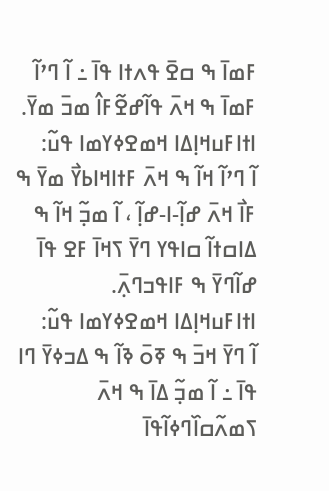ߓߘߊ߫ ߒ ߛߐ߫ ߟߍߙߊ ߟߊ߫ ߸ ߊ߬ ߣߴߊ߬ ߓߘߊ߫ ߒ ߞߍ߫ ߟߊ߬ߝߐ߬ߓߊ߮ ߘߏ߫ ߘߌ߫.
ߊߙߊߓߎߞߊ߲ߡߊ ߞߘߐߦߌߘߊ ߟߎ߬:
ߊ߬ ߣߴߊ߬ ߞߊ߬ ߒ ߞߍ߫ ߓߙߊߞߊߕߌ߯ ߘߌ߫ ߒ ߓߊ߯ ߞߍ߫ ߝߊ߲߬-ߊ-ߝߊ߲߬ ، ߊ߬ ߘߏ߲߬ ߞߊ߬ ߒ ߡߊߛߙߊ߬ ߛߊߟߌ ߣߌ߫ ߖߞߊ߫ ߓߐ ߟߊ߫ ߝߊ߬ߣߌ߫ ߒ ߓߊߟߏߣߍ߲߫.
ߊߙߊߓߎߞߊ߲ߡߊ ߞߘߐߦߌߘߊ ߟߎ߬:
ߊ߬ ߣߌ߫ ߞߏ߫ ߒ ߧߋ߫ ߢߊ߬ ߒ ߡߏߦߌ߫ ߣߊ ߟߊ߫ ߸ ߊ߬ ߘߏ߲߬ ߡߊ߫ ߒ ߞߍ߫ ߖߘߍ߬ߛߊ߰ߣߦߊ߬ߟߊ߫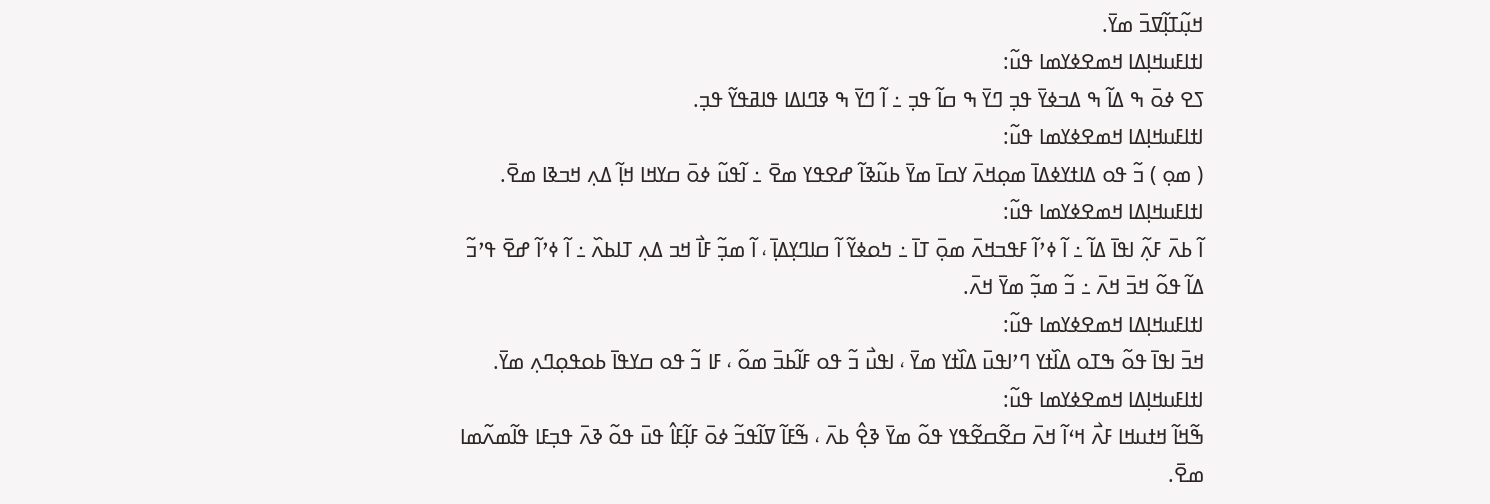ߞߎ߲߬ߠߊ߲߬ߜߏ߫ ߘߌ߫.
ߊߙߊߓߎߞߊ߲ߡߊ ߞߘߐߦߌߘߊ ߟߎ߬:
ߖߐ ߦߋ߫ ߒ ߡߊ߬ ߒ ߡߏߦߌ߫ ߟߏ߲ ߣߌ߫ ߒ ߛߊ߬ ߟߏ߲ ߸ ߊ߬ ߣߌ߫ ߒ ߢߣߊߡߊ ߟߊߥߟߌ߬ ߟߏ߲.
ߊߙߊߓߎߞߊ߲ߡߊ ߞߘߐߦߌߘߊ ߟߎ߬:
( ߘߋ߲ ) ߏ߬ ߟߋ ߡߊߙߌߦߡߊ߫ ߘߋ߲ߞߍ߫ ߌߛߊ߫ ߘߌ߫ ߕߎ߬ߢߊ߬ ߝߐߟߌ ߘߐ߫ ߸ ߊ߬ߟߎ߬ ߦߋ߫ ߛߌߞߊ ߞߊ߲߬ ߡߍ߲ ߞߏߢߊ ߘߐ߫.
ߊߙߊߓߎߞߊ߲ߡߊ ߞߘߐߦߌߘߊ ߟߎ߬:
ߊ߬ ߕߍ߫ ߓߍ߲߬ ߊߟߊ߫ ߡߊ߬ ߸ ߊ߬ ߦߴߊ߬ ߓߟߏߞߍ߫ ߘߋ߲߫ ߠߊ߫ ߸ ߤߋߦߌ߬ ߊ߬ ߛߊߣߌ߲ߡߊ߲߫ ، ߊ߬ ߘߏ߲߬ ߓߊ߯ ߞߏ ߡߍ߲ ߠߊߕߍ߰ ߸ ߊ߬ ߦߴߊ߬ ߝߐ߫ ߟߴߏ߬ ߡߊ߬ ߟߋ߬ ߞߏ߫ ߞߍ߫ ߸ ߏ߬ ߘߏ߲߬ ߘߌ߫ ߞߍ߫.
ߊߙߊߓߎߞߊ߲ߡߊ ߞߘߐߦߌߘߊ ߟߎ߬:
ߞߏ߫ ߊߟߊ߫ ߟߋ߬ ߒߠߋ ߡߊ߰ߙߌ ߣߴߊߟߎ߫ ߡߊ߰ߙߌ ߘߌ߫ ، ߊߟߎ߯ ߏ߬ ߟߋ ߓߊ߬ߕߏ߫ ߘߋ߬ ، ߓߊ ߏ߬ ߟߋ ߛߌߟߊ߫ ߕߋߟߋ߲ߣߍ߲ ߘߌ߫.
ߊߙߊߓߎߞߊ߲ߡߊ ߞߘߐߦߌߘߊ ߟߎ߬:
ߒ߬ߞߊ߬ ߞߙߎߞߊ ߓߍ߯ ߞߵߊ߬ ߞߍ߫ ߛߐ߬ߛߐ߬ߟߌ ߟߋ߬ ߘߌ߫ ߢߐ߲߮ ߕߍ߫ ، ߒ߬ߓߊ߬ ߜߊ߬ߟߏ߬ ߦߋ߫ ߓߊ߲߬ߓߊ߮ ߟߎ߫ ߟߋ߬ ߢߍ߫ ߟߏ߲ߓߊ ߟߊ߬ߘߍ߬ߘߊ ߘߐ߫.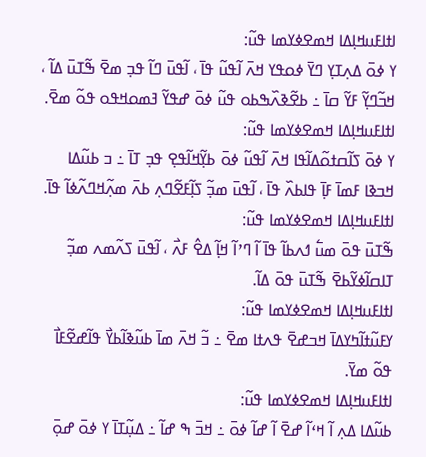ߊߙߊߓߎߞߊ߲ߡߊ ߞߘߐߦߌߘߊ ߟߎ߬:
ߌ ߦߋ߫ ߡߍ߲ߠߌ߲ ߣߌ߫ ߦߋߟߌ ߞߍ߫ ߊ߬ߟߎ߬ ߟߊ߫ ، ߊ߬ߟߎ߫ ߣߊ߬ ߟߏ߲ ߘߐ߫ ߒ߬ߠߎ߫ ߡߊ߬ ، ߞߏ߬ߣߌ߲߬ ߓߌ߬ ߛߊ߫ ߸ ߕߐ߬ߢߍ߰ߒߕߋ ߟߎ߬ ߦߋ߫ ߝߟߌ߬ ߔߘߋߞߟߋ ߟߋ߬ ߘߐ߫.
ߊߙߊߓߎߞߊ߲ߡߊ ߞߘߐߦߌߘߊ ߟߎ߬:
ߌ ߦߋ߫ ߖߊ߬ߛߙߋ߬ߡߊ߬ߟߊ ߞߍ߫ ߊ߬ߟߎ߬ ߦߋ߫ ߕߌ߲߬ߞߊ߬ߟߐ߲ ߟߏ߲ ߠߊ߫ ߸ ߏ ߕߎ߬ߡߊ ߞߏߢߊ ߓߘߊ߫ ߓߊ߲߫ ߟߊߕߍ߰ ߟߊ߫ ، ߊ߬ߟߎ߫ ߘߏ߲߬ ߖߊ߲߬ߓߐ߬ߣߍ߲ ߕߍ߫ ߘߍ߲߬ߞߣߍ߬ߦߊ߬ ߟߊ߫.
ߊߙߊߓߎߞߊ߲ߡߊ ߞߘߐߦߌߘߊ ߟߎ߬:
ߒ߬ߠߎ߫ ߟߋ߫ ߘߎ߱ ߗߍߕߊ߬ ߟߊ߫ ߊ߬ ߣߴߊ߬ ߞߊ߲߬ ߡߐ߮ ߓߍ߯ ، ߊ߬ߟߎ߫ ߖߍ߬ߘߍ ߘߏ߲߬ ߠߊߛߊ߬ߦߌ߬ߕߐ߫ ߒ߬ߠߎ߫ ߟߋ߫ ߡߊ߬.
ߊߙߊߓߎߞߊ߲ߡߊ ߞߘߐߦߌߘߊ ߟߎ߬:
ߌߓߎ߬ߙߊ߬ߤߌߡߊ߫ ߞߏߝߐ߫ ߟߍߙߊ ߘߐ߫ ߸ ߏ߬ ߞߍ߫ ߘߊ߫ ߕߎ߬ߢߊ߬ߕߌ߯ ߟߊ߬ߝߐ߬ߓߊ߯ ߟߋ߬ ߘߌ߫.
ߊߙߊߓߎߞߊ߲ߡߊ ߞߘߐߦߌߘߊ ߟߎ߬:
ߕߎ߬ߡߊ ߡߍ߲ ߊ߬ ߞߵߊ߬ ߝߐ߫ ߊ߬ ߝߊ߬ ߦߋ߫ ߸ ߞߏ߫ ߒ ߝߊ߬ ߸ ߡߎ߲߬ߠߊ߫ ߌ ߦߋ߫ ߝߋ߲߫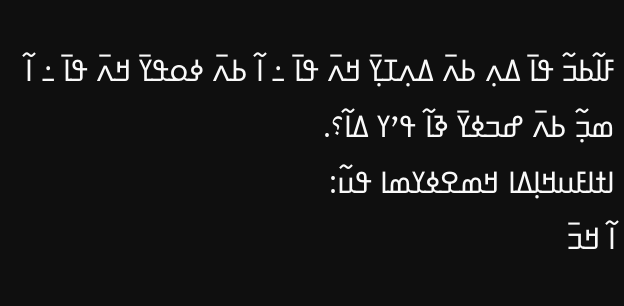ߓߊ߬ߕߏ߬ ߟߊ߫ ߡߍ߲ ߕߍ߫ ߡߍ߲ߠߌ߲߫ ߞߍ߫ ߟߊ߫ ߸ ߊ߬ ߕߍ߫ ߦߋߟߌ߫ ߞߍ߫ ߟߊ߫ ߸ ߊ߬ ߘߏ߲߬ ߕߍ߫ ߝߏߦߌ߫ ߢߊ߬ ߟߴߌ ߡߊ߬؟.
ߊߙߊߓߎߞߊ߲ߡߊ ߞߘߐߦߌߘߊ ߟߎ߬:
ߊ߬ ߞߏ߫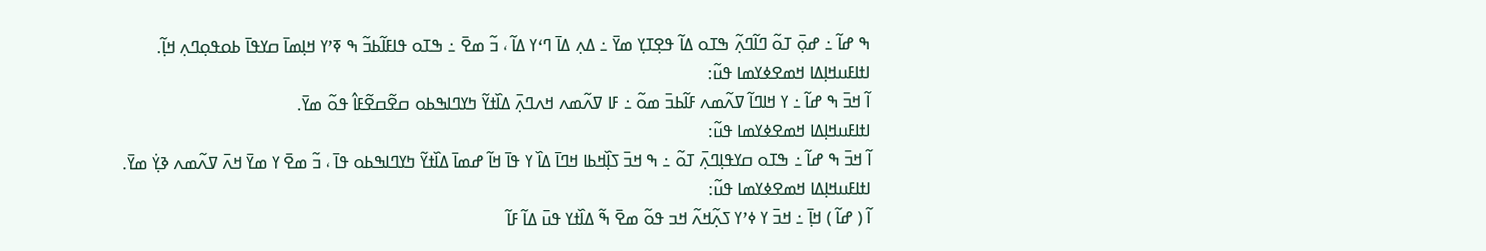ߒ ߝߊ߬ ߸ ߝߋ߲߫ ߠߋ߬ ߣߊ߬ߣߍ߲߬ ߒߠߋ ߡߊ߬ ߟߐ߲ߠߌ߲ ߘߌ߫ ߸ ߡߍ߲ ߡߊ߫ ߣߵߌ ߡߊ߬ ، ߏ߬ ߘߐ߫ ߸ ߒߠߋ ߟߊߓߊ߬ߕߏ߬ ߒ ߧߴߌ ߞߊ߲ߘߊ߫ ߛߌߟߊ߫ ߕߋߟߋ߲ߣߍ߲ ߞߊ߲߬.
ߊߙߊߓߎߞߊ߲ߡߊ ߞߘߐߦߌߘߊ ߟߎ߬:
ߊ߬ ߞߏ߫ ߒ ߝߊ߬ ߸ ߌ ߞߊߣߊ߬ ߜߍ߬ߘߍ ߓߊ߬ߕߏ߫ ߘߋ߬ ߸ ߓߊ ߜߍ߬ߘߍ ߞߍߣߍ߲߫ ߡߊ߰ߙߌ߬ ߤߌߣߊߒߕߋ ߛߐ߬ߛߐ߬ߓߊ߮ ߟߋ߬ ߘߌ߫.
ߊߙߊߓߎߞߊ߲ߡߊ ߞߘߐߦߌߘߊ ߟߎ߬:
ߊ߬ ߞߏ߫ ߒ ߝߊ߬ ߸ ߒߠߋ ߛߌߟߊ߲ߣߍ߲߫ ߠߋ߬ ߸ ߒ ߞߏ߫ ߖߊ߲߰ߞߕߊ ߞߣߊ߫ ߡߊ߰ ߌ ߟߊ߫ ߞߊ߬ ߝߘߊ߫ ߡߊ߰ߙߌ߬ ߤߌߣߊߒߕߋ ߟߊ߫ ، ߏ߬ ߘߐ߫ ߌ ߘߌ߫ ߞߍ߫ ߜߍ߬ߘߍ ߢߌ߲߭ ߘߌ߫.
ߊߙߊߓߎߞߊ߲ߡߊ ߞߘߐߦߌߘߊ ߟߎ߬:
ߊ߬ ( ߝߊ߬ ) ߞߊ߲߫ ߸ ߞߏ߫ ߌ ߦߴߌ ߖߍ߲߬ߞߍ߬ ߞߏ ߟߋ߬ ߘߐ߫ ߒ߬ ߡߊ߰ߙߌ ߟߎ߫ ߡߊ߬ ߓߊ߬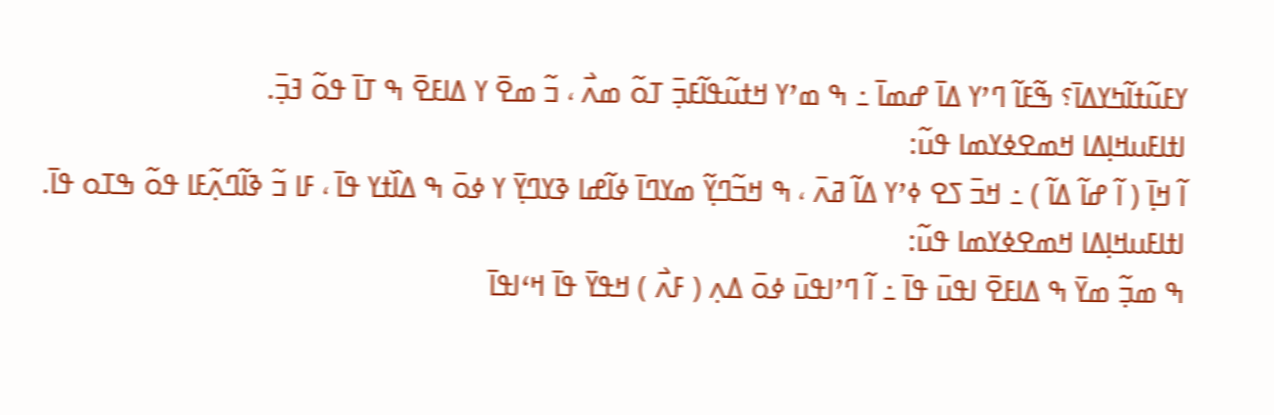ߌߓߎ߬ߙߊ߬ߤߌߡߊ߫؟ ߒ߬ߓߊ߬ ߣߴߌ ߡߊ߫ ߝߘߊ߫ ߸ ߒ ߘߴߌ ߞߙߎ߬ߟߊ߬ߓߏ߲߫ ߠߋ߬ ߘߍ߯ ، ߏ߬ ߘߐ߫ ߌ ߡߊߓߐ߫ ߒ ߠߊ߫ ߟߋ߬ ߔߏ߲߫.
ߊߙߊߓߎߞߊ߲ߡߊ ߞߘߐߦߌߘߊ ߟߎ߬:
ߊ߬ ߞߊ߲߫ ( ߊ߬ ߝߊ߬ ߡߊ߬ ) ߸ ߞߏ߫ ߖߐ ߦߴߌ ߡߊ߬ ߥߍ߫ ، ߒ ߞߏ߬ߣߌ߲߬ ߘߌߣߊ߫ ߦߊ߬ߝߊ ߢߌߣߌ߲߫ ߌ ߦߋ߫ ߒ ߡߊ߰ߙߌ ߟߊ߫ ، ߓߊ ߏ߬ ߢߊ߬ߣߍ߲߬ߓߊ ߟߋ߬ ߒߠߋ ߟߊ߫.
ߊߙߊߓߎߞߊ߲ߡߊ ߞߘߐߦߌߘߊ ߟߎ߬:
ߒ ߘߏ߲߬ ߘߌ߫ ߒ ߡߊߓߐ߫ ߊߟߎ߫ ߟߊ߫ ߸ ߊ߬ ߣߴߊߟߎ߫ ߦߋ߫ ߡߍ߲ ( ߓߍ߯ ) ߞߟߌ߫ ߟߊ߫ ߞߵߊߟߊ߫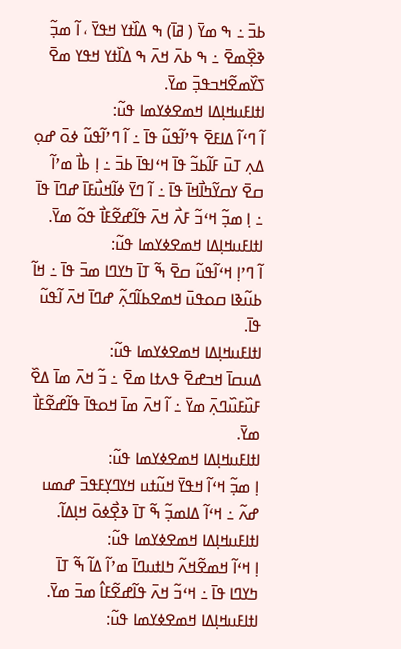ߕߏ߫ ߸ ߒ ߘߌ߫ ( ߥߊ߫) ߒ ߡߊ߰ߙߌ ߞߟߌ߫ ، ߊ߬ ߘߏ߲߬ ߢߐ߲߰ߘߐ߫ ߸ ߒ ߕߍ߫ ߞߍ߫ ߒ ߡߊ߰ߙߌ ߞߟߌ ߘߐ߫ ߖߌ߰ߘߐ߬ߞߏߟߏ߲߫ ߘߌ߫.
ߊߙߊߓߎߞߊ߲ߡߊ ߞߘߐߦߌߘߊ ߟߎ߬:
ߊ߬ ߣߵߊ߬ ߡߊߓߐ߫ ߟߴߊ߬ߟߎ߬ ߟߊ߫ ߸ ߊ߬ ߣߴߊ߬ߟߎ߬ ߦߋ߫ ߝߋ߲ ߡߍ߲ ߠߎ߫ ߓߊ߬ߕߏ߬ ߟߊ߫ ߞߵߊߟߊ߫ ߕߏ߫ ߸ ߊ߲ ߕߊ߯ ߘߴߊ߬ ߛߐ߫ ߌߛߌ߬ߤߊ߯ߞߊ߫ ߟߊ߫ ߸ ߊ߬ ߣߌ߫ ߦߊ߬ߞߎ߯ߓߊ߫ ߝߣߊ߫ ߟߊ߫ ߸ ߊ߲ ߘߏ߲߬ ߞߵߏ߬ ߓߍ߯ ߞߍ߫ ߟߊ߬ߝߐ߬ߓߊ߯ ߟߋ߬ ߘߌ߫.
ߊߙߊߓߎߞߊ߲ߡߊ ߞߘߐߦߌߘߊ ߟߎ߬:
ߊ߬ ߣߴߊ߲ ߞߵߊ߬ߟߎ߬ ߛߐ߫ ߒ߬ ߠߊ߫ ߤߌߣߊ ߘߏ߫ ߟߊ߫ ߸ ߞߊ߬ ߕߎ߬ߢߊ ߛߋߟߎ߫ ߞߘߐߕߊ߬ߣߍ߲߬ ߝߣߊ߫ ߞߍ߫ ߊ߬ߟߎ߬ ߟߊ߫.
ߊߙߊߓߎߞߊ߲ߡߊ ߞߘߐߦߌߘߊ ߟߎ߬:
ߡߎߛߊ߫ ߞߏߝߐ߫ ߟߍߙߊ ߘߐ߫ ߸ ߏ߬ ߞߍ߫ ߘߊ߫ ߡߐ߰ ߓߎ߰ߓߎ߰ߣߍ߲߫ ߘߌ߫ ߸ ߊ߬ ߞߍ߫ ߘߊ߫ ߞߋߟߊ߫ ߟߊ߬ߝߐ߬ߓߊ߯ ߘߌ߫.
ߊߙߊߓߎߞߊ߲ߡߊ ߞߘߐߦߌߘߊ ߟߎ߬:
ߊ߲ ߘߏ߲߬ ߞߵߊ߬ ߞߟߌ߫ ߞߎ߬ߙߎ ߞߌߣߌ߲ߓߟߏ߫ ߝߘߎ ߝߍ߬ ߸ ߞߵߊ߬ ߡߊߘߏ߲߬ ߒ߬ ߠߊ߫ ߢߐ߲߯ߦߋ߫ ߞߊ߲ߡߊ߬.
ߊߙߊߓߎߞߊ߲ߡߊ ߞߘߐߦߌߘߊ ߟߎ߬:
ߊ߲ ߞߵߊ߬ ߞߘߐ߬ߞߍ߬ ߤߊߙߎߣߊ߫ ߘߴߊ߬ ߡߊ߬ ߒ߬ ߠߊ߫ ߤߌߣߊ ߟߊ߫ ߸ ߞߵߏ߬ ߞߍ߫ ߟߊ߬ߝߐ߬ߓߊ߮ ߘߏ߫ ߘߌ߫.
ߊߙߊߓߎߞߊ߲ߡߊ ߞߘߐߦߌߘߊ ߟߎ߬: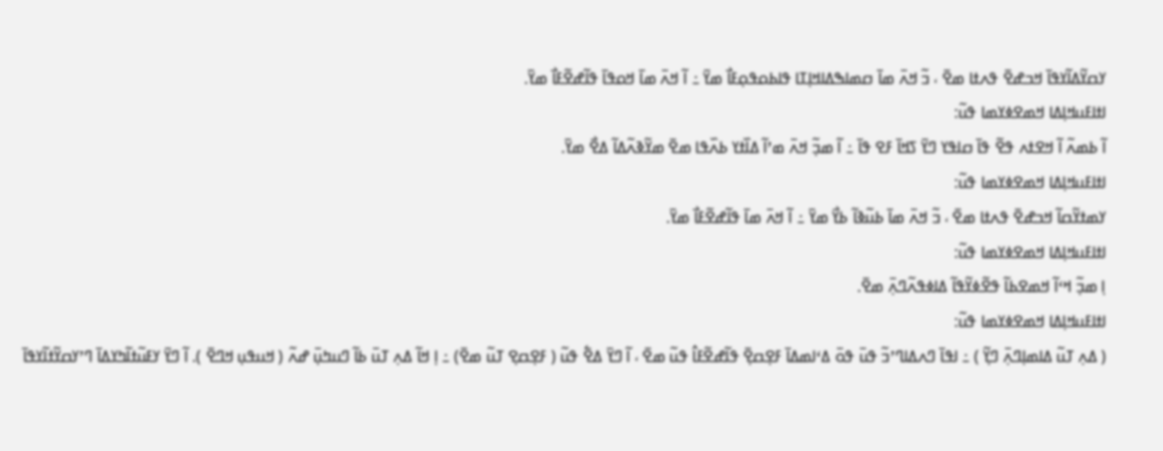ߌߛߌ߬ߡߊ߬ߌߟߊ߫ ߞߏߝߐ߫ ߟߍߙߊ ߘߐ߫ ، ߏ߬ ߞߍ߫ ߘߊ߫ ߛߘߊߒߡߊߞߊ߲ߠߊ ߟߊߕߋߟߋ߲ߓߊ߯ ߘߌ߫ ߸ ߊ߬ ߞߍ߫ ߘߊ߫ ߞߋߟߊ߫ ߟߊ߬ߝߐ߬ߓߊ߯ ߘߌ߫.
ߊߙߊߓߎߞߊ߲ߡߊ ߞߘߐߦߌߘߊ ߟߎ߬:
ߊ߬ ߕߘߍ߬ ߊ߬ ߞߐߙߍ ߟߐ߬ ߟߊ߫ ߛߊߟߌ ߣߌ߫ ߖߞߊ߫ ߓߐ ߟߊ߫ ߸ ߊ߬ ߘߏ߲߬ ߞߍ߫ ߘߴߊ߬ ߡߊ߰ߙߌ ߕߍ߰ߟߊ ߘߐ߫ ߘߌ߬ߢߍ߬ߡߊ߬ ߡߐ߯ ߘߌ߫.
ߊߙߊߓߎߞߊ߲ߡߊ ߞߘߐߦߌߘߊ ߟߎ߬:
ߌߘߙߌ߬ߛߊ߬ ߞߏߝߐ߫ ߟߍߙߊ ߘߐ߫ ، ߏ߬ ߞߍ߫ ߘߊ߫ ߕߎ߬ߢߊ߬ ߕߌ߯ ߘߌ߫ ߸ ߊ߬ ߞߍ߫ ߘߊ߫ ߟߊ߬ߝߐ߬ߓߊ߯ ߘߌ߫.
ߊߙߊߓߎߞߊ߲ߡߊ ߞߘߐߦߌߘߊ ߟߎ߬:
ߊ߲ ߘߏ߲߬ ߞߵߊ߬ ߞߘߐߕߊ߬ ߟߐ߬ߦߌ߬ߟߊ߬ ߡߊߦߟߍ߬ߣߍ߲߫ ߘߐ߫.
ߊߙߊߓߎߞߊ߲ߡߊ ߞߘߐߦߌߘߊ ߟߎ߬:
( ߡߍ߲ ߠߎ߬ ߡߊߘߊ߲ߣߍ߲߫ ߣߌ߲߬ ) ߸ ߊߟߊ߫ ߣߍߡߊߣߴߏ߬ ߟߎ߫ ߟߋ߫ ߡߵߊߘߡߊ߫ ߓߐ߲ߛߐ߲߫ ߟߊ߬ߝߐ߬ߓߊ߮ ߟߎ߬ ߘߐ߫ ، ߊ߬ ߣߌ߫ ߡߐ߱ ߟߎ߬ ( ߓߐ߲ߛߐ߲ ߠߎ߬ ߘߐ߫) ߸ ߊ߲ ߞߊ߬ ߡߍ߲ ߠߎ߫ ߕߊ߬ ߣߎߤߎ߲߫ ߝߍ߬ ( ߞߎߟߎ߲ ߞߣߐ߫ ). ߊ߬ ߣߌ߫ ߌߓߎ߬ߙߊ߬ߤߌߡߊ߫ ߣߴߌߛߌ߬ߙߊ߬ߌߟߊ߫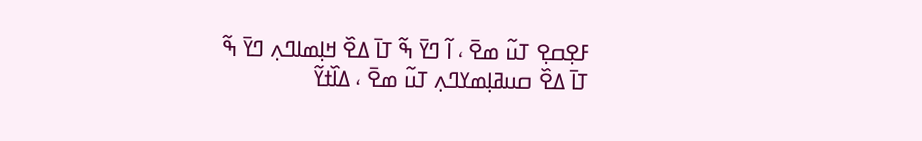ߓߐ߲ߛߐ߲ ߠߎ߬ ߘߐ߫ ، ߊ߬ ߣߌ߫ ߒ߬ ߠߊ߫ ߡߐ߰ ߞߊ߲ߘߊߣߍ߲ ߣߌ߫ ߒ߬ ߠߊ߫ ߡߐ߰ ߛߎߥߊ߲ߘߌߣߍ߲ ߠߎ߬ ߘߐ߫ ، ߡߊ߰ߙߌ߬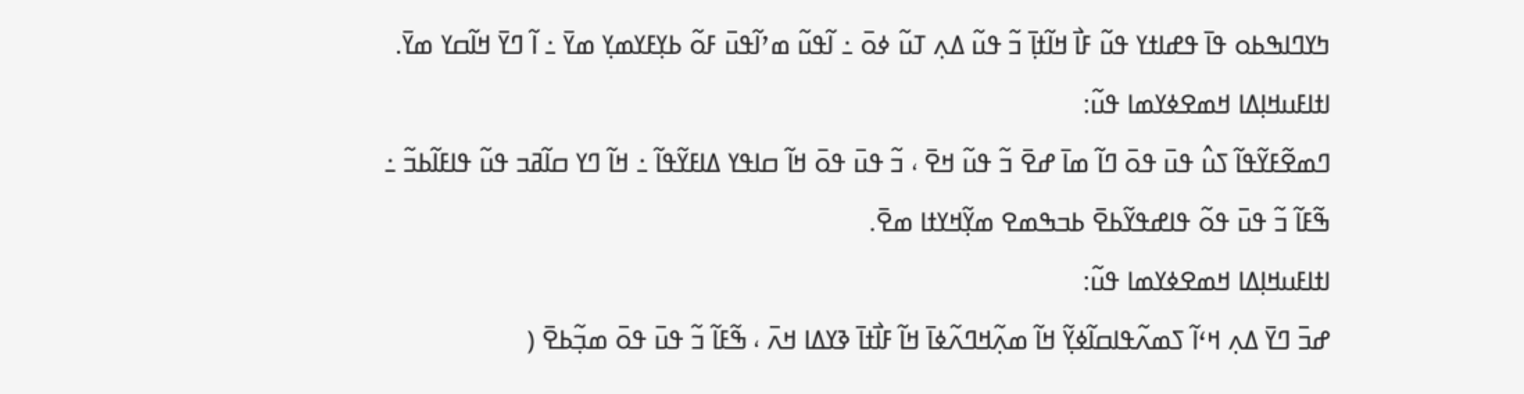ߤߌߣߊߒߕߋ ߟߊ߫ ߟߝߊߙߌ ߟߎ߬ ߓߊ߯ ߞߊ߬ߙߊ߲߫ ߏ߬ ߟߎ߬ ߡߍ߲ ߠߎ߬ ߦߋ߫ ߸ ߊ߬ߟߎ߬ ߘߴߊ߬ߟߎ߫ ߓߋ߬ ߕߌ߲ߓߌߘߌ߲ ߘߌ߫ ߸ ߊ߬ ߣߌ߫ ߞߊ߬ߛߌ ߘߌ߫.
ߊߙߊߓߎߞߊ߲ߡߊ ߞߘߐߦߌߘߊ ߟߎ߬:
ߣߘߐ߬ߓߌ߬ߟߊ߬ ߖߎ߮ ߟߎ߫ ߟߋ߫ ߣߊ߬ ߘߊ߫ ߝߐ߫ ߏ߬ ߟߎ߬ ߞߐ߫ ، ߏ߬ ߟߎ߫ ߟߋ߫ ߞߊ߬ ߛߊߟߌ ߡߊߓߌ߬ߟߊ߬ ߸ ߞߊ߬ ߣߌ ߛߊ߬ߥߏ ߟߎ߬ ߟߊߓߊ߬ߕߏ߬ ߸ ߒ߬ߓߊ߬ ߏ߬ ߟߎ߫ ߟߋ߬ ߟߊߝߟߌ߬ߕߐ߫ ߕߏߒߘߐ ߘߌ߲߬ߞߌߙߊ ߘߐ߫.
ߊߙߊߓߎߞߊ߲ߡߊ ߞߘߐߦߌߘߊ ߟߎ߬:
ߝߏ߫ ߣߌ߫ ߡߍ߲ ߞߵߊ߬ ߖߘߍ߬ߟߊߛߊ߬ߦߌ߲߬ ߞߊ߬ ߘߍ߲߬ߞߣߍ߬ߦߊ߫ ߞߊ߬ ߓߊ߯ߙߊ߫ ߢߌߡߊ ߞߍ߫ ، ߒ߬ߓߊ߬ ߏ߬ ߟߎ߫ ߟߋ߫ ߘߏ߲߬ߕߐ߫ (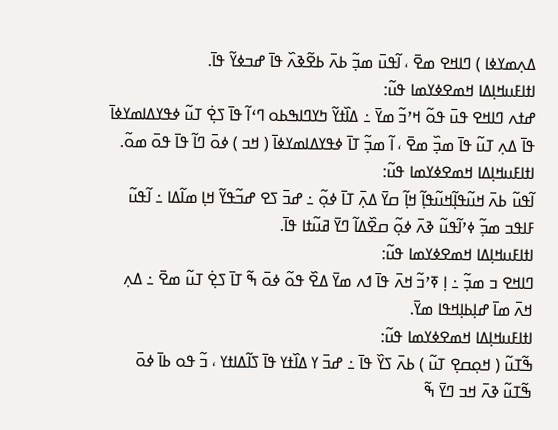ߡߍ߲ߘߌߦߊ ) ߣߊߞߐ ߘߐ߫ ، ߊ߬ߟߎ߫ ߘߏ߲߬ ߕߍ߫ ߕߐ߬ߢߍ߰ ߟߊ߫ ߝߏߦߌ߬ ߟߊ߫.
ߊߙߊߓߎߞߊ߲ߡߊ ߞߘߐߦߌߘߊ ߟߎ߬:
ߝߙߍ ߣߊߞߐ ߟߎ߫ ߟߋ߬ ߞߴߏ߬ ߘߌ߫ ߸ ߡߊ߰ߙߌ߬ ߤߌߣߊߒߕߋ ߣߵߊ߬ ߟߊ߫ ߖߐ߲߭ ߠߎ߬ ߦߟߌߡߊߘߌߦߊ߫ ߟߊ߫ ߡߍ߲ ߠߎ߬ ߟߊ߫ ߘߏ߲߰ ߘߐ߫ ، ߊ߬ ߘߏ߲߬ ߠߊ߫ ߦߟߌߡߊߘߌߦߊ߫ ( ߞߏ ) ߦߋ߫ ߣߊ߬ ߟߊ߫ ߟߋ߫ ߘߋ߬.
ߊߙߊߓߎߞߊ߲ߡߊ ߞߘߐߦߌߘߊ ߟߎ߬:
ߊ߬ߟߎ߬ ߕߍ߫ ߞߎ߬ߟߊ߲߬ߞߎ߬ߟߊ߲߬ ߞߊ߲߬ ߛߌ߫ ߡߍ߲߫ ߠߊ߫ ߦߋ߲߬ ߸ ߝߏ߫ ߖߐ ߝߏ߬ߟߌ߬ ߞߊ߲ ߘߊ߬ߡߊ ߸ ߊ߬ߟߎ߬ ߓߊߟߏ ߘߏ߲߬ ߦߴߊ߬ߟߎ߬ ߢߍ߫ ߦߋ߲߬ ߛߐ߰ߡߊ߬ ߣߌ߫ ߥߎ߬ߙߊ ߟߊ߫.
ߊߙߊߓߎߞߊ߲ߡߊ ߞߘߐߦߌߘߊ ߟߎ߬:
ߣߊߞߐ ߏ ߘߏ߲߬ ߸ ߊ߲ ߧߴߏ߬ ߞߍ߫ ߟߊ߫ ߗߍ ߘߌ߫ ߡߐ߰ ߟߋ߬ ߦߋ߫ ߒ߬ ߠߊ߫ ߖߐ߲߭ ߠߎ߬ ߘߐ߫ ߸ ߡߍ߲ ߞߍ߫ ߘߊ߫ ߝߊ߲ߕߊ߲ߞߟߊ ߘߌ߫.
ߊߙߊߓߎߞߊ߲ߡߊ ߞߘߐߦߌߘߊ ߟߎ߬:
ߒ߬ߠߎ߬ ( ߞߋ߲ߛߐ߲ ߠߎ߬ ) ߕߍ߫ ߖߌ߰ ߟߊ߫ ߸ ߝߏ߫ ߌ ߡߊ߰ߙߌ ߟߊ߫ ߖߊ߬ߡߊߙߌ ، ߏ߬ ߟߋ ߕߊ߫ ߦߋ߫ ߒ߬ߠߎ߬ ߢߍ߫ ߞߏ ߣߌ߫ ߒ߬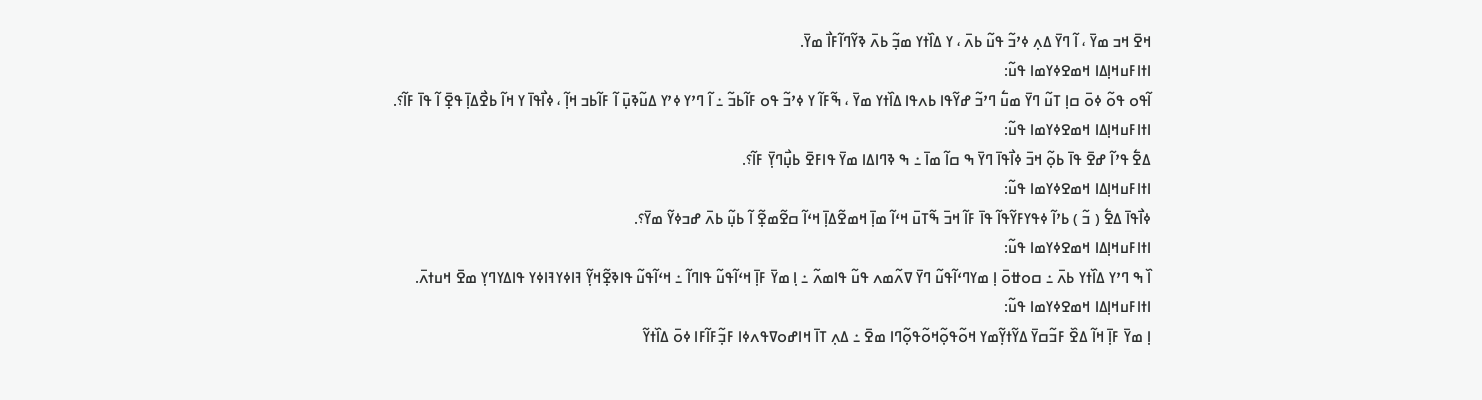ߞߐ߫ ߞߏ ߘߌ߫ ، ߊ߬ ߣߌ߫ ߡߍ߲ ߦߴߏ߬ ߟߎ߬ ߕߍ߫ ، ߌ ߡߊ߰ߙߌ ߘߏ߲߬ ߕߍ߫ ߢߌ߬ߣߊ߬ߓߊ߯ ߘߌ߫.
ߊߙߊߓߎߞߊ߲ߡߊ ߞߘߐߦߌߘߊ ߟߎ߬:
ߊ߬ߟߋ ߟߋ߬ ߦߋ߫ ߛߊ߲ ߠߎ߬ ߣߌ߫ ߘߎ߱ ߣߴߏ߬ ߝߌ߬ߟߊ ߕߍߟߊ ߡߊ߰ߙߌ ߘߌ߫ ، ߒ߬ߓߊ߬ ߌ ߦߴߏ߬ ߟߋ ߓߊ߬ߕߏ߬ ߸ ߊ߬ ߣߴߌ ߦߴߌ ߡߎ߬ߢߎ߲߫ ߊ߬ ߓߊ߬ߕߏ ߞߊ߲߬ ، ߦߊ߯ߟߊ߫ ߌ ߞߊ߬ ߕߐ߯ߡߊ߲߫ ߟߐ߲߫ ߊ߬ ߟߊ߫ ߓߊ߬؟.
ߊߙߊߓߎߞߊ߲ߡߊ ߞߘߐߦߌߘߊ ߟߎ߬:
ߡߐ߱ ߟߴߊ߬ ߝߐ߫ ߟߊ߫ ߕߋ߲߬ ߞߏ߫ ߦߊ߯ߟߊ߫ ߣߌ߫ ߒ ߛߊ߬ ߘߊ߫ ߸ ߒ ߢߣߊߡߊ ߘߌ߫ ߟߊߓߐ߫ ߕߎ߲߯ߣߌ߲߫ ߓߊ߬؟.
ߊߙߊߓߎߞߊ߲ߡߊ ߞߘߐߦߌߘߊ ߟߎ߬:
ߦߊ߯ߟߊ߫ ߡߐ߱ ( ߏ߬ ) ߕߴߊ߬ ߦߟߌߓߌ߬ߟߊ߬ ߟߊ߫ ߓߊ߬ ߞߏ߫ ߒ߬ߠߎ߫ ߞߵߊ߬ ߘߊ߲߫ ߞߘߐ߬ߡߊ߲߫ ߞߵߊ߬ ߛߐ߬ߘߐ߲߬ ߊ߬ ߕߎ߲߬ ߕߍ߫ ߝߏߦߌ߬ ߘߌ߫؟.
ߊߙߊߓߎߞߊ߲ߡߊ ߞߘߐߦߌߘߊ ߟߎ߬:
ߊ߰ ߒ ߣߴߌ ߡߊ߰ߙߌ ߕߍ߫ ߸ ߛߋߚߋ߫ ߊ߲ ߘߌߣߵߊ߬ߟߎ߬ ߣߌ߫ ߜߍ߬ߘߍ ߟߎ߬ ߟߊߘߍ߬ ߸ ߊ߲ ߘߌ߫ ߓߊ߲߫ ߞߵߊ߬ߟߎ߬ ߟߊߣߊ߬ ߸ ߞߵߊ߬ߟߎ߬ ߟߊߢߐ߲߬ߞߌ߲߬ ߔߊߦߌߔߊߦߌ ߟߊߡߌߣߌ߲ ߘߐ߫ ߞߎߙߍ߫.
ߊߙߊߓߎߞߊ߲ߡߊ ߞߘߐߦߌߘߊ ߟߎ߬:
ߊ߲ ߘߌ߫ ߓߊ߲߫ ߞߊ߬ ߡߐ߰ ߓߏ߬ߛߌ߫ ߡߌ߬ߙߌ߲߬ߘߌ ߞߋ߬ߟߋ߲߬ߞߋ߬ߟߋ߲߬ߣߊ ߘߐ߫ ߸ ߡߍ߲ ߠߊ߫ ߞߊߝߋߜߟߍߦߊ ߓߏ߲߬ߓߊ߬ߓߊ ߦߋ߫ ߡߊ߰ߙߌ߬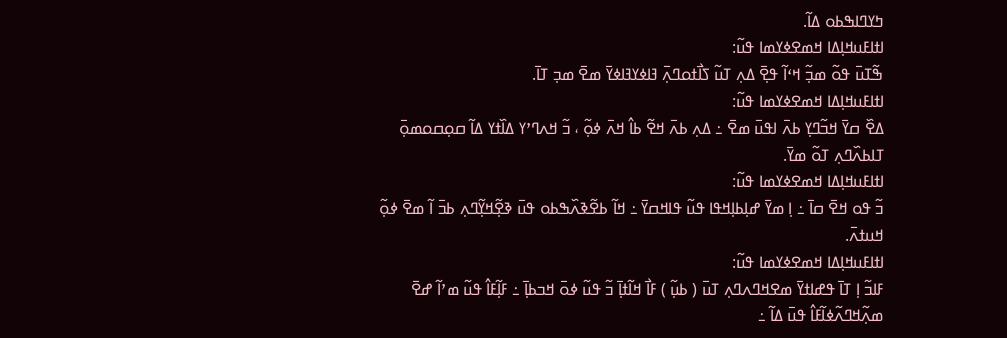ߤߌߣߊߒߕߋ ߡߊ߬.
ߊߙߊߓߎߞߊ߲ߡߊ ߞߘߐߦߌߘߊ ߟߎ߬:
ߒ߬ߠߎ߫ ߟߋ߬ ߘߏ߲߬ ߞߵߊ߬ ߟߐ߲߫ ߡߍ߲ ߠߎ߬ ߖߊ߯ߙߋߣߍ߲߫ ߔߊߦߌߔߊߦߌ߫ ߘߐ߫ ߘߏ߲ ߠߊ߫.
ߊߙߊߓߎߞߊ߲ߡߊ ߞߘߐߦߌߘߊ ߟߎ߬:
ߡߐ߰ ߛߌ߫ ߞߏ߬ߣߌ߲ ߕߍ߫ ߊߟߎ߫ ߘߐ߫ ߸ ߡߍ߲ ߕߍ߫ ߞߐ߬ ߕߊ߮ ߞߍ߫ ߦߋ߲߬ ، ߏ߬ ߞߍߣߴߌ ߡߊ߰ߙߌ ߡߊ߬ ߛߋ߲ߛߋߘߋ߲߫ ߠߊߕߍ߰ߣߍ߲ ߠߋ߬ ߘߌ߫.
ߊߙߊߓߎߞߊ߲ߡߊ ߞߘߐߦߌߘߊ ߟߎ߬:
ߏ߬ ߟߋ ߞߐ߫ ߛߊ߫ ߸ ߊ߲ ߘߌ߫ ߝߊ߲ߕߊ߲ߞߟߊ ߟߎ߬ ߟߊߞߛߌ߫ ߸ ߞߊ߬ ߕߐ߬ߢߍ߰ߒߕߋ ߟߎ߫ ߢߐ߲߬ߞߌ߲߬ߣߍ߲ ߕߏ߫ ߊ߬ ߘߐ߫ ߦߋ߲߬ ߞߎߙߍ߫.
ߊߙߊߓߎߞߊ߲ߡߊ ߞߘߐߦߌߘߊ ߟߎ߬:
ߓߊߏ߬ ߊ߲ ߠߊ߫ ߟߝߊߙߌ߫ ߘߐߞߣߍߣߍ߲ ߠߎ߫ ( ߕߎ߲߬ ) ߓߊ߯ ߞߊ߬ߙߊ߲߫ ߏ߬ ߟߎ߬ ߦߋ߫ ߞߏߕߊ߲߫ ߸ ߓߊ߲߬ߓߊ߮ ߟߎ߬ ߘߴߊ߬ ߝߐ߫ ߘߍ߲߬ߞߣߍ߬ߦߊ߬ߓߊ߮ ߟߎ߫ ߡߊ߬ ߸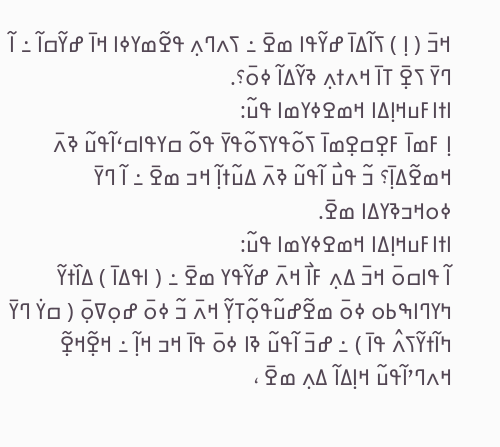ߞߏ߫ ( ߊ߲ ) ߖߊ߬ߡߊ߫ ߝߌ߬ߟߊ ߘߐ߫ ߸ ߖߍߣߍ߲ ߟߐ߬ߘߌߦߊ ߞߊ߫ ߝߌ߬ߛߊ߬ ߸ ߊ߬ ߣߌ߫ ߖߐ߲߫ ߠߊ߫ ߞߍߙߍ߲ ߢߌ߬ߡߊ߬ ߦߋ߫؟.
ߊߙߊߓߎߞߊ߲ߡߊ ߞߘߐߦߌߘߊ ߟߎ߬:
ߊ߲ ߓߘߊ߫ ߓߐ߲ߛߐ߲ߘߊ߫ ߖߋ߬ߟߌߖߋ߬ߟߌ߫ ߟߋ߬ ߛߌߟߊߛߵߊ߬ߟߎ߬ ߢߍ߫ ߞߘߐ߬ߡߊ߲߫؟ ߏ߬ ߟߎ߯ ߊ߬ߟߎ߬ ߢߍ߫ ߡߎ߬ߙߊ߲߬ ߞߏ ߘߐ߫ ߸ ߊ߬ ߣߌ߫ ߦߋߞߏߢߌߡߊ ߘߐ߫.
ߊߙߊߓߎߞߊ߲ߡߊ ߞߘߐߦߌߘߊ ߟߎ߬:
ߊ߬ ߟߊߛߋ߫ ߞߏ߫ ߡߍ߲ ߓߊ߯ ߞߍ߫ ߝߌ߬ߟߌ ߘߐ߫ ߸ ( ߊߟߡߊ߫ ) ߡߊ߰ߙߌ߬ ߤߌߣߊߒߕߋ ߦߋ߫ ߘߐ߬ߝߎ߬ߟߋ߲߬ߠߌ߲߬ ߞߍ߫ ߏ߬ ߦߋ߫ ߝߋ߲ߜߋ߲߫ ( ߛߌ߭ ߣߌ߫ ߤߊ߬ߙߌ߬ߖߍ߮ ߟߊ߫ ) ߸ ߝߏ߫ ߊ߬ߟߎ߬ ߢߊ ߦߋ߫ ߟߊ߫ ߞߏ ߞߊ߲߬ ߸ ߞߐ߲߬ߞߐ߲߬ ߞߍߣߴߊ߬ߟߎ߬ ߞߊ߲ߡߊ߬ ߡߍ߲ ߘߐ߫ ،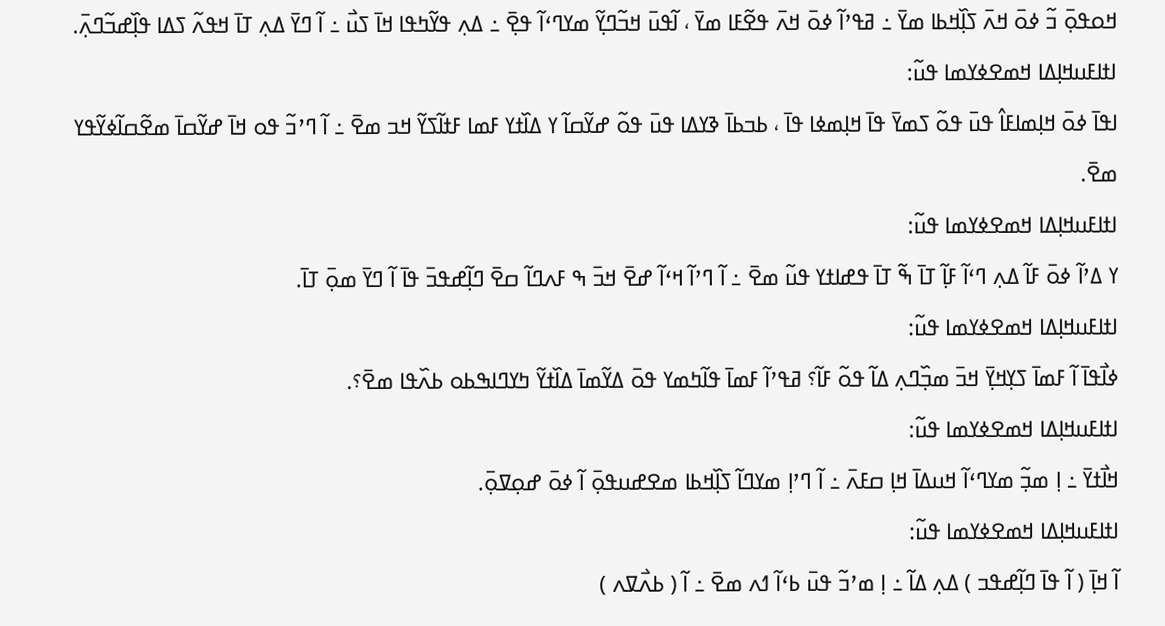ߞߋߟߋ߲߫ ߏ߬ ߦߋ߫ ߞߍ߫ ߖߊ߲߰ߞߕߊ ߘߌ߫ ߸ ߥߟߴߊ߬ ߦߋ߫ ߞߍ߫ ߟߐ߬ߓߊ ߘߌ߫ ، ߊ߬ߟߎ߫ ߞߏ߬ߣߌ߲߬ ߘߌߣߵߊ߬ ߟߐ߲߫ ߸ ߡߍ߲ ߟߌ߬ߤߟߊ ߞߊ߫ ߖߎ߯ ߸ ߊ߬ ߣߌ߫ ߡߍ߲ ߠߊ߫ ߞߟߍ߬ ߖߡߊ ߟߊ߲߰ߝߏ߬ߣߍ߲߫.
ߊߙߊߓߎߞߊ߲ߡߊ ߞߘߐߦߌߘߊ ߟߎ߬:
ߊߟߊ߫ ߦߋ߫ ߞߊ߲ߘߊߓߊ߮ ߟߎ߫ ߟߋ߬ ߖߘߌ߫ ߟߊ߫ ߞߊ߲ߘߦߊ ߟߊ߫ ، ߕߏߕߊ߫ ߢߌߡߊ ߟߎ߫ ߟߋ߬ ߝߌ߬ߛߊ߬ ߌ ߡߊ߰ߙߌ ߓߘߊ ߓߙߊ߬ߖߌ߬ ߞߏ ߘߐ߫ ߸ ߊ߬ ߣߴߏ߬ ߟߋ ߞߊ߫ ߝߌ߬ߛߊ߫ ߘߐ߬ߛߊ߬ߦߌ߬ߟߌ ߘߐ߫.
ߊߙߊߓߎߞߊ߲ߡߊ ߞߘߐߦߌߘߊ ߟߎ߬:
ߌ ߡߴߊ߬ ߦߋ߫ ߓߊ߬ ߡߍ߲ ߣߵߊ߬ ߓߊ߲߬ ߠߊ߫ ߒ߬ ߠߊ߫ ߟߝߊߙߌ ߟߎ߬ ߘߐ߫ ߸ ߊ߬ ߣߴߊ߬ ߞߵߊ߬ ߝߐ߫ ߞߏ߫ ߒ ߓߍߣߊ߬ ߛߐ߫ ߣߊ߲߬ߝߟߏ߫ ߟߊ߫ ߊ߬ ߣߌ߫ ߘߋ߲߫ ߠߊ߫.
ߊߙߊߓߎߞߊ߲ߡߊ ߞߘߐߦߌߘߊ ߟߎ߬:
ߦߊ߯ߟߊ߫ ߊ߬ ߓߘߊ߫ ߖߌ߲ߞߌ߲߫ ߞߏ߫ ߘߏ߲߰ߣߍ߲ ߡߊ߬ ߟߋ߬ ߓߊ߬؟ ߥߟߴߊ߬ ߓߘߊ߫ ߟߊ߬ߤߘߌ ߟߋ߫ ߡߌ߬ߘߊ߫ ߡߊ߰ߙߌ߬ ߤߌߣߊߒߕߋ ߕߍ߰ߟߊ ߘߐ߫؟.
ߊߙߊߓߎߞߊ߲ߡߊ ߞߘߐߦߌߘߊ ߟߎ߬:
ߞߊ߯ߙߌ߫ ߸ ߊ߲ ߘߏ߲߬ ߘߌߣߵߊ߬ ߞߎߡߊ߫ ߞߊ߲ ߛߓߍ߫ ߸ ߊ߬ ߣߴߊ߲ ߘߌߣߊ߬ ߖߊ߲߰ߞߕߊ ߘߐߝߎߟߋ߲߫ ߊ߬ ߦߋ߫ ߝߋ߲ߜߋ߲߫.
ߊߙߊߓߎߞߊ߲ߡߊ ߞߘߐߦߌߘߊ ߟߎ߬:
ߊ߬ ߞߊ߲߫ ( ߊ߬ ߟߊ߫ ߣߊ߲߬ߝߟߏ ) ߡߍ߲ ߡߊ߬ ߸ ߊ߲ ߘߴߏ߬ ߟߎ߫ ߕߵߊ߬ ߗߍ ߘߐ߫ ߸ ߊ߬ ( ߕߍ߯ߜߍ )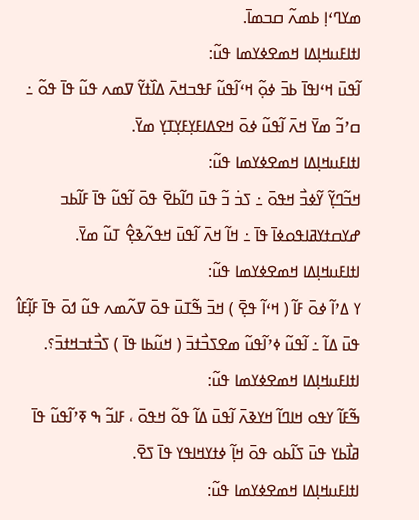ߘߌߣߵߊ߲ ߕߘߍ߬ ߛߏߘߊ߫.
ߊߙߊߓߎߞߊ߲ߡߊ ߞߘߐߦߌߘߊ ߟߎ߬:
ߊ߬ߟߎ߫ ߞߵߊߟߊ߫ ߕߏ߫ ߦߋ߲߬ ߞߵߊ߬ߟߎ߬ ߓߟߏߞߍ߫ ߡߊ߰ߙߌ߬ ߜߘߍ ߟߎ߬ ߟߊ߫ ߟߋ߬ ߸ ߛߴߏ߬ ߘߌ߫ ߞߍ߫ ߊ߬ߟߎ߬ ߦߋ߫ ߞߐߡߊߓߌ߲ߓߌ߲ߠߌ߲ ߘߌ߫.
ߊߙߊߓߎߞߊ߲ߡߊ ߞߘߐߦߌߘߊ ߟߎ߬:
ߞߏ߬ߣߌ߲߬ ߌ߬ߦߏ߯ ߞߟߋ߫ ߸ ߖߏ߭ ߏ߬ ߟߎ߫ ߣߊ߬ߕߐ߫ ߟߋ߫ ߊ߬ߟߎ߬ ߟߊ߫ ߓߊ߬ߕߏ ߝߌߛߙߌߥߊߟߋߦߊ߫ ߟߊ߫ ߸ ߞߊ߬ ߞߍ߫ ߊ߬ߟߎ߫ ߞߟߍ߬ߢߐ߲߮ ߠߎ߬ ߘߌ߫.
ߊߙߊߓߎߞߊ߲ߡߊ ߞߘߐߦߌߘߊ ߟߎ߬:
ߌ ߡߴߊ߬ ߦߋ߫ ߓߊ߬ ( ߞߵߊ߬ ߟߐ߲߫ ) ߞߏ߫ ߒ߬ߠߎ߫ ߟߋ߫ ߜߍ߬ߘߍ ߟߎ߬ ߗߋ߫ ߟߊ߫ ߓߊ߲߬ߓߊ߮ ߟߎ߫ ߡߊ߬ ߸ ߊ߬ߟߎ߬ ߦߴߊ߬ߟߎ߬ ߘߐߖߏ߯ߙߏ߫ ( ߞߎ߬ߕߊ ߟߊ߫ ) ߖߏ߯ߙߏߞߙߏ߫؟.
ߊߙߊߓߎߞߊ߲ߡߊ ߞߘߐߦߌߘߊ ߟߎ߬:
ߒ߬ߓߊ߬ ߌߟߋ ߞߊߣߊ߬ ߞߌߢߍ߫ ߊ߬ߟߎ߫ ߡߊ߬ ߟߋ߬ ߞߟߋ߫ ، ߓߊߏ߬ ߒ ߧߴߊ߬ߟߎ߬ ߟߊ߫ ߥߊ߯ߕߌ ߟߎ߫ ߖߊ߬ߕߋ ߟߋ߫ ߞߊ߲߬ ߦߙߌߞߊߟߌ ߟߊ߫ ߖߐ߫.
ߊߙߊߓߎߞߊ߲ߡߊ ߞߘߐߦߌߘߊ ߟߎ߬: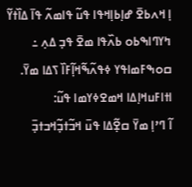ߊ߲ ߞߍߕߐ߫ ߝߊ߲ߕߊ߲ߞߟߊ ߟߎ߬ ߟߊߘߍ߬ ߟߊ߫ ߡߊ߰ߙߌ߬ ߤߌߣߊߒߕߋ ߕߍ߰ߟߊ ߘߐ߫ ߟߏ߲ ߡߍ߲ ߸ ߛߋߒߓߘߊߟߌ ߦߟߍ߬ߒ߬ߞߊ߲߬ߓߊ߰ ߖߡߊ ߘߌ߫.
ߊߙߊߓߎߞߊ߲ߡߊ ߞߘߐߦߌߘߊ ߟߎ߬:
ߊ߬ ߣߴߊ߲ ߘߌ߫ ߛߐ߲߬ߡߊ ߟߎ߫ ߞߏ߬ߙߏ߲߬ߞߏߙߏ߲߫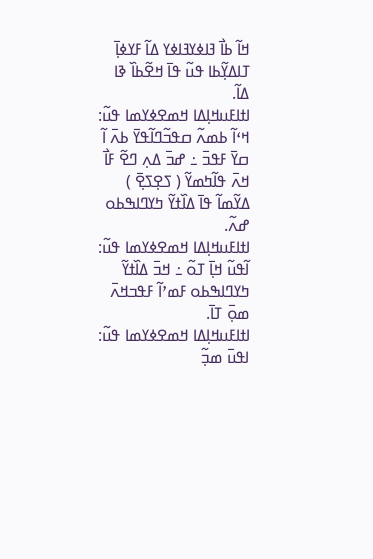ߞߊ߬ ߕߊ߯ ߔߊߦߌߔߊߦߌ ߡߊ߬ ߓߌߦߊ߲߫ ߠߊߡߌ߲߬ߕߊ ߟߎ߬ ߟߊ߫ ߞߐ߬ߕߊ߰ ߢߊ ߡߊ߬.
ߊߙߊߓߎߞߊ߲ߡߊ ߞߘߐߦߌߘߊ ߟߎ߬:
ߞߵߊ߬ ߕߘߍ߬ ߛߟߏ߬ߣߊ߬ߟߌ߫ ߕߍ߫ ߊ߬ ߛߌ߫ ߓߟߏ߫ ߸ ߝߏ߫ ߡߍ߲ ߣߐ߬ ߓߊ߯ ߞߍ߫ ߟߊ߬ߤߘߌ߬ ( ߖߐ߲ߖߐ߲߫ ) ߡߌ߬ߘߊ߬ ߟߊ߫ ߡߊ߰ߙߌ߬ ߤߌߣߊߒߕߋ ߝߍ߬.
ߊߙߊߓߎߞߊ߲ߡߊ ߞߘߐߦߌߘߊ ߟߎ߬:
ߊ߬ߟߎ߬ ߞߊ߲߫ ߠߋ߬ ߸ ߞߏ߫ ߡߊ߰ߙߌ߬ ߤߌߣߊߒߕߋ ߓߘߴߊ߬ ߓߟߏߞߍ߫ ߘߋ߲߫ ߠߊ߫.
ߊߙߊߓߎߞߊ߲ߡߊ ߞߘߐߦߌߘߊ ߟߎ߬:
ߊߟߎ߫ ߘߏ߲߬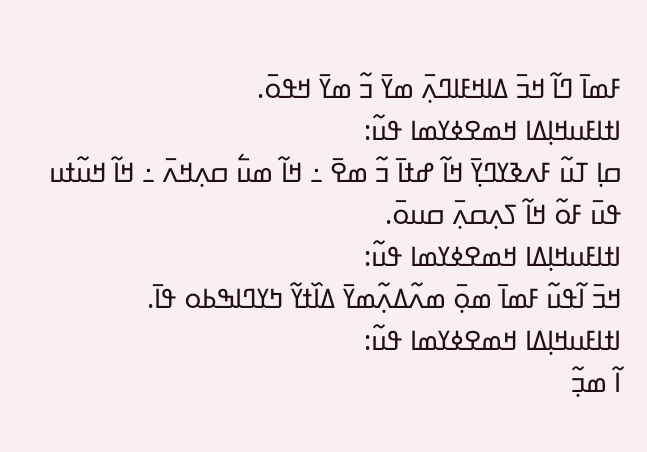ߓߘߊ߫ ߣߊ߬ ߞߏ߫ ߡߊߞߓߊߣߍ߲߫ ߘߌ߫ ߏ߬ ߘߌ߫ ߞߟߋ߫.
ߊߙߊߓߎߞߊ߲ߡߊ ߞߘߐߦߌߘߊ ߟߎ߬:
ߛߊ߲ ߠߎ߬ ߓߍߢߌߣߌ߲߫ ߞߊ߬ ߝߙߊ߫ ߏ߬ ߘߐ߫ ߸ ߞߊ߬ ߘߎ߱ ߛߍ߲ߞߍ߫ ߸ ߞߊ߬ ߞߎ߬ߙߎ ߟߎ߫ ߓߋ߬ ߞߊ߬ ߖߍ߲ߛߍ߲߫ ߛߎߋ߫.
ߊߙߊߓߎߞߊ߲ߡߊ ߞߘߐߦߌߘߊ ߟߎ߬:
ߞߏ߫ ߊ߬ߟߎ߬ ߓߘߊ߫ ߘߋ߲߫ ߘߍ߬ߡߍ߲߬ߘߌ߫ ߡߊ߰ߙߌ߬ ߤߌߣߊߒߕߋ ߟߊ߫.
ߊߙߊߓߎߞߊ߲ߡߊ ߞߘߐߦߌߘߊ ߟߎ߬:
ߊ߬ ߘߏ߲߬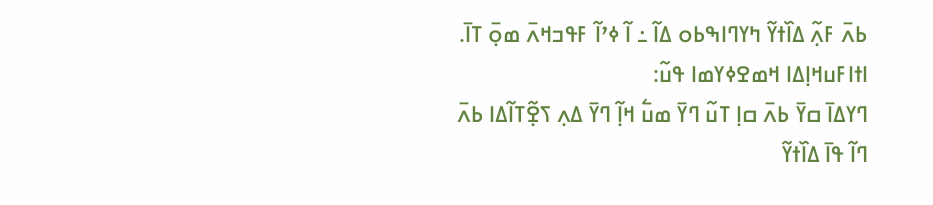ߕߍ߫ ߓߍ߲߬ ߡߊ߰ߙߌ߬ ߤߌߣߊߒߕߋ ߡߊ߬ ߸ ߊ߬ ߦߴߊ߬ ߓߟߏߞߍ߫ ߘߋ߲߫ ߠߊ߫.
ߊߙߊߓߎߞߊ߲ߡߊ ߞߘߐߦߌߘߊ ߟߎ߬:
ߣߌߡߊ߫ ߛߌ߫ ߕߍ߫ ߛߊ߲ ߠߎ߬ ߣߌ߫ ߘߎ߱ ߞߊ߲߬ ߣߌ߫ ߡߍ߲ ߖߐ߲߬ߠߊ߬ߡߊ ߕߍ߫ ߣߊ߬ ߟߊ߫ ߡߊ߰ߙߌ߬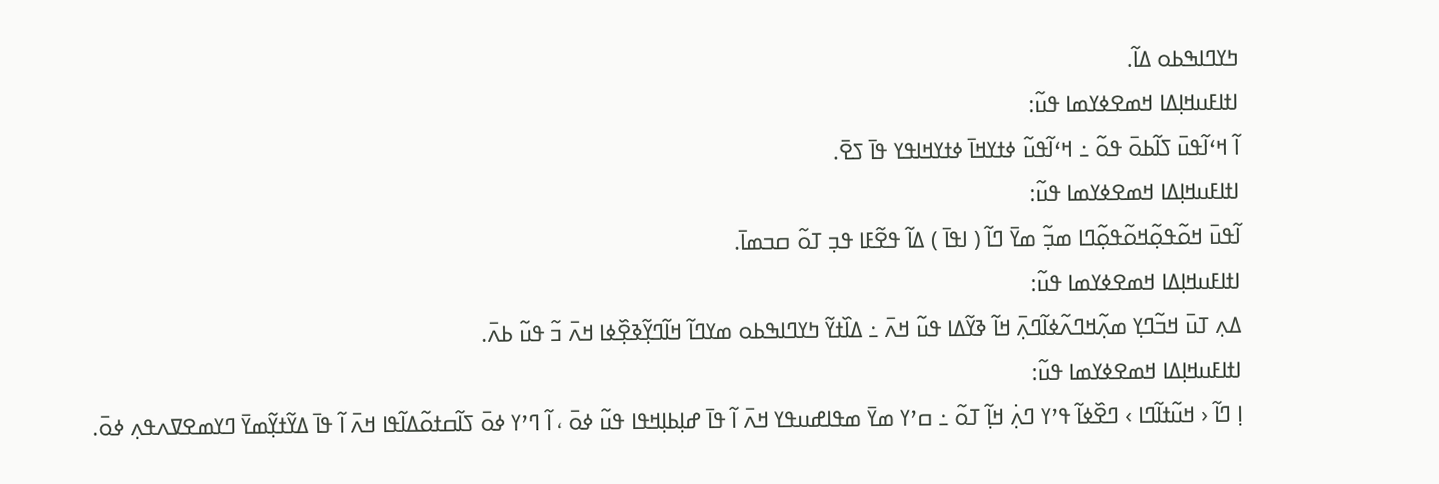ߤߌߣߊߒߕߋ ߡߊ߬.
ߊߙߊߓߎߞߊ߲ߡߊ ߞߘߐߦߌߘߊ ߟߎ߬:
ߊ߬ ߞߵߊ߬ߟߎ߫ ߖߊ߬ߕߋ߫ ߟߋ߬ ߸ ߞߵߊ߬ߟߎ߬ ߦߙߌߞߊ߫ ߦߙߌߞߊߟߌ ߟߊ߫ ߖߐ߫.
ߊߙߊߓߎߞߊ߲ߡߊ ߞߘߐߦߌߘߊ ߟߎ߬:
ߊ߬ߟߎ߫ ߞߋ߬ߟߋ߲߬ߞߋ߬ߟߋ߲߬ߣߊ ߘߏ߲߬ ߘߌ߫ ߣߊ߬ ( ߊߟߊ߫ ) ߡߊ߬ ߟߐ߬ߓߊ ߟߏ߲ ߠߋ߬ ߛߏߘߊ߫.
ߊߙߊߓߎߞߊ߲ߡߊ ߞߘߐߦߌߘߊ ߟߎ߬:
ߡߍ߲ ߠߎ߫ ߞߏ߬ߣߌ߲ ߘߍ߲߬ߞߣߍ߬ߦߊ߬ߣߍ߲߫ ߞߊ߬ ߢߌ߬ߡߊ ߟߎ߬ ߞߍ߫ ߸ ߡߊ߰ߙߌ߬ ߤߌߣߊߒߕߋ ߘߌߣߊ߬ ߞߊ߬ߣߌ߲߬ߢߐ߲߰ߦߊ ߞߍ߫ ߏ߬ ߟߎ߬ ߕߍ߫.
ߊߙߊߓߎߞߊ߲ߡߊ ߞߘߐߦߌߘߊ ߟߎ߬:
ߊ߲ ߣߊ߬ ‹ ߞߎ߬ߙߊ߬ߣߊ › ߣߐ߰ߦߊ߬ ߟߴߌ ߣߍ߲߭ ߞߊ߲߬ ߠߋ߬ ߸ ߛߴߌ ߘߌ߫ ߘߟߊߝߎߟߌ ߞߍ߫ ߊ߬ ߟߊ߫ ߝߊ߲ߕߊ߲ߞߟߊ ߟߎ߬ ߦߋ߫ ، ߊ߬ ߣߴߌ ߦߋ߫ ߖߊ߬ߛߙߋ߬ߡߊ߬ߟߊ ߞߍ߫ ߊ߬ ߟߊ߫ ߡߌ߬ߙߌ߲߬ߘߌ߫ ߣߌߘߐߜߍߟߍ߲ ߦߋ߫.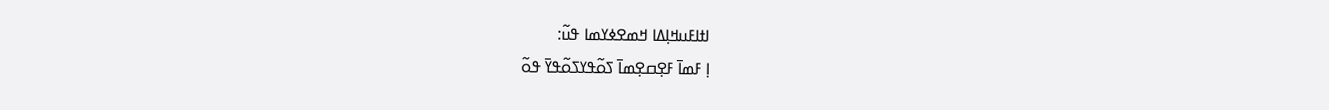ߊߙߊߓߎߞߊ߲ߡߊ ߞߘߐߦߌߘߊ ߟߎ߬:
ߊ߲ ߓߘߊ߫ ߓߐ߲ߛߐ߲ߘߊ߫ ߖߋ߬ߟߌߖߋ߬ߟߌ߫ ߟߋ߬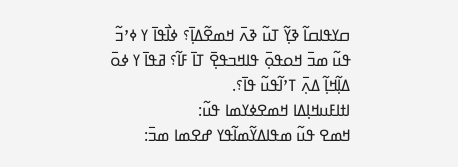ߛߌߟߊߛߊ߬ ߢߌ߲߬ ߠߎ߬ ߢߍ߫ ߞߘߐ߬ߡߊ߲߫؟ ߦߊ߯ߟߊ߫ ߌ ߦߴߏ߬ ߟߎ߬ ߘߏ߫ ߞߋߟߋ߲߫ ߟߊߞߏߟߐ߲߫ ߠߊ߫ ߓߊ߬؟ ߥߟߊ߫ ߌ ߦߋ߫ ߡߊ߲߬ߞߊ߲߬ ߡߍ߲߫ ߠߴߊ߬ߟߎ߬ ߟߊ߫؟.
ߊߙߊߓߎߞߊ߲ߡߊ ߞߘߐߦߌߘߊ ߟߎ߬:
ߞߘߐ ߟߎ߬ ߘߟߊߡߌ߬ߘߊ߬ߟߌ ߝߐߘߊ ߘߏ߫: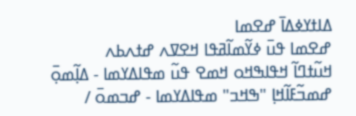ߡߊߙߌߦߡߊ߫ ߝߐߘߊ
ߝߐߘߊ ߟߎ߫ ߦߌ߬ߘߊ߬ߥߟߊ ߞߐߜߍ ߝߙߍߕߍ
ߞߎ߬ߙߣߊ߬ ߞߟߊߒߞߋ ߞߘߐ ߟߎ߬ ߘߟߊߡߌߘߊ - ߡߊ߲߬ߘߋ߲߫ ߝߘߏ߬ߓߊ߬ߞߊ߲ "ߒߞߏ" ߘߟߊߡߌߘߊ - ߝߏߘߋ߫ /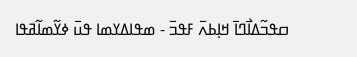ߛߟߏ߬ߡߊ߯ߣߊ߫ ߞߊ߲ߕߍ߫ ߓߟߏ߫ - ߘߟߊߡߌߘߊ ߟߎ߫ ߦߌ߬ߘߊ߬ߥߟߊ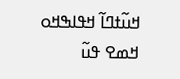ߞߎ߬ߙߣߊ߬ ߞߟߊߒߞߋ ߞߘߐ ߟߎ߬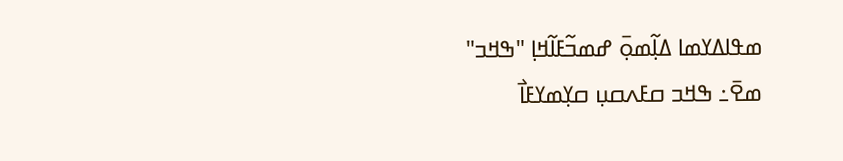ߘߟߊߡߌߘߊ ߡߊ߲߬ߘߋ߲߫ ߝߘߏ߬ߓߊ߬ߞߊ߲ "ߒߞߏ" ߘߐ߫߸ ߒߞߏ ߛߓߍߛߎ߲ ߛߌ߲ߘߌߓߊ߯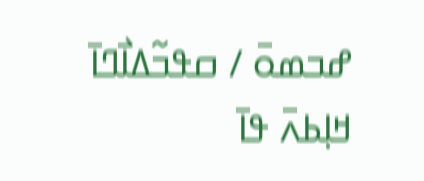ߝߏߘߋ߫ / ߛߟߏ߬ߡߊ߯ߣߊ߫ ߞߊ߲ߕߍ߫ ߟߊ߫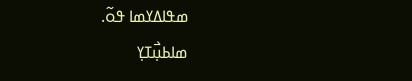ߘߟߊߡߌߘߊ ߟߋ߬.
ߘߊߕߎ߲߯ߠߌ߲